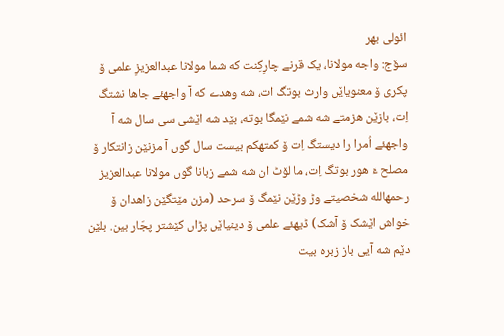ائولی بهر
سۆج: واجه مولانا، یک قرنے چارِکِنت که شما مولانا عبدالعزیزِ علمی ۆ پکری ۆ معنویاێں وارث بوتگ ات، شه وهدے که آ واجهئے جاها نشتگ اِت، بازێن هزمتے شه شمے نێمگا بوته، بێد شه اێشی سی سال شه آ واجهئے اُمرا را دیستگ اِت ۆ کمتهکم بیست سال گوں آ مزنێن زانتکار ۆ مصلح ءَ هور بوتگ اِت، ما لۆٹ ان شه شمے زبانا گوں مولانا عبدالعزیز رحمهالله شخصیتے وڑ وڑێن نێمگ ۆ سرحد (مزن مێتگێن زاهدان ۆ خواش اێشک ۆ آشک) ڈیهئے علمی ۆ دینیاێں پڑاں کێشتر پجّار بین. بلێن دێم شه آیی باز زبره بیت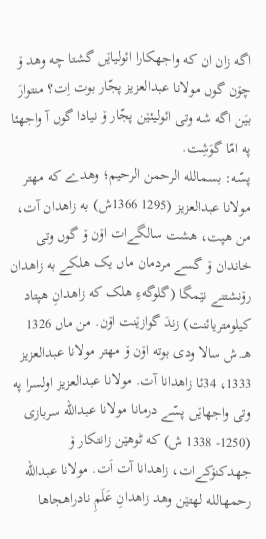اگه زان ان که واجهکارا ائولیاێں گشتا چه وهد ۆ چۆن گوں مولانا عبدالعزیز پجّار بوت اِت؟ منتوارَ بیَن اگه شه وتی ائولیئێن پجّار ۆ نیادا گوں آ واجهئا په امّا گوَشِت.
پسّه: بسمالله الرحمن الرحیم؛ وهدے که مهتر مولانا عبدالعزیز (1295 1366ش) به زاهدان آت، من هپت، هشت سالگےات اۆن ۆ گوں وتی خاندان ۆ گسے مردمان ماں یک هلکے به زاهدان رۆنشتنے نێمگا (گلوگهءِ هلک که زاهدانِ هپتاد کیلومتریائنت) زندَ گوازێنت اۆن. من ماں 1326 هـ.ش سالا ودی بوته اۆن ۆ مهتر مولانا عبدالعزیز 1333، 34ئا زاهدانا آت. مولانا عبدالعزیز اولسرا په وتی واجهاێں پسّے درمانا مولانا عبدالله سربازی (1250- 1338 ش) که ٹوهێن زانتکار ۆ جهدکنۆکےات، زاهدانا آت اَت. مولانا عبدالله رحمهالله لهتێن وهد زاهدانِ عَلَمِ نادراهجاها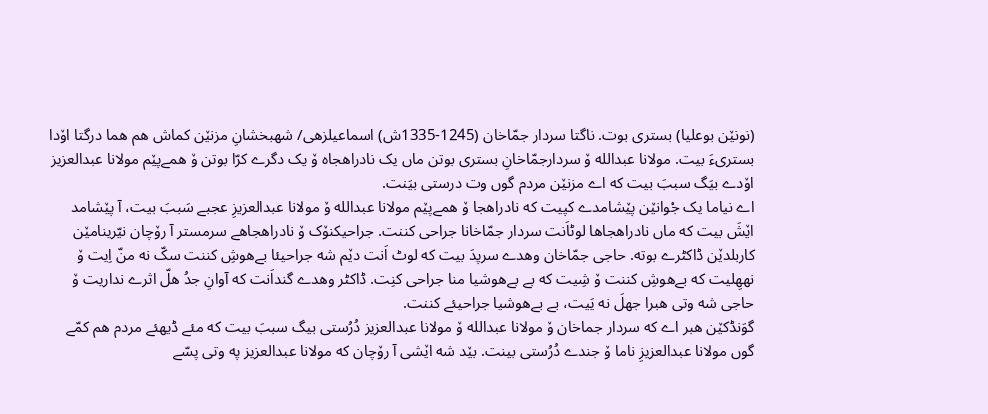(نونێن بوعلیا) بستری بوت. ناگتا سردار جمّاخان (1245-1335ش) اسماعیلزهی/ شهبخشانِ مزنێن کماش هم هما درگتا اۆدا بستریءَ بیت. مولانا عبدالله ۆ سردارجمّاخانِ بستری بوتن ماں یک نادراهجاه ۆ یک دگرے کرّا بوتن ۆ همےپێم مولانا عبدالعزیز اۆدے بیَگ سببَ بیت که اے مزنێن مردم گوں وت درستی بیَنت.
اے نیاما یک جْوانێن پێشامدے کپیت که نادراهجا ۆ همےپێم مولانا عبدالله ۆ مولانا عبدالعزیزِ عجبے سَببَ بیت، آ پێشامد اێشَ بیت که ماں نادراهجاها لوٹاَنت سردار جمّاخانا جراحی کننت. جراحیکنۆک ۆ نادراهجاهے سرمستر آ رۆچان نیّرینامێن کاربلدێن ڈاکٹرے بوته. حاجی جمّاخان وهدے سرپدَ بیت که لوٹ اَنت دێم شه جراحیئا بےهوشِ کننت سکّ نه منّ اِیت ۆ نههِلیت که بےهوشِ کننت ۆ شِیت که بے بےهوشیا منا جراحی کنِت. ڈاکٹر وهدے گنداَنت که آوانِ جدُ هلّ اثرے نداریت ۆ حاجی شه وتی هبرا جهلَ نه یَیت، بے بےهوشیا جراحیئے کننت.
گوَنڈکێن هبر اے که سردار جماخان ۆ مولانا عبدالله ۆ مولانا عبدالعزیز دُرُستی بیگ سببَ بیت که مئے ڈیهئے مردم هم کمّے گوں مولانا عبدالعزیزِ ناما ۆ جندے دُرُستی بینت. بێد شه اێشی آ رۆچان که مولانا عبدالعزیز په وتی پسّے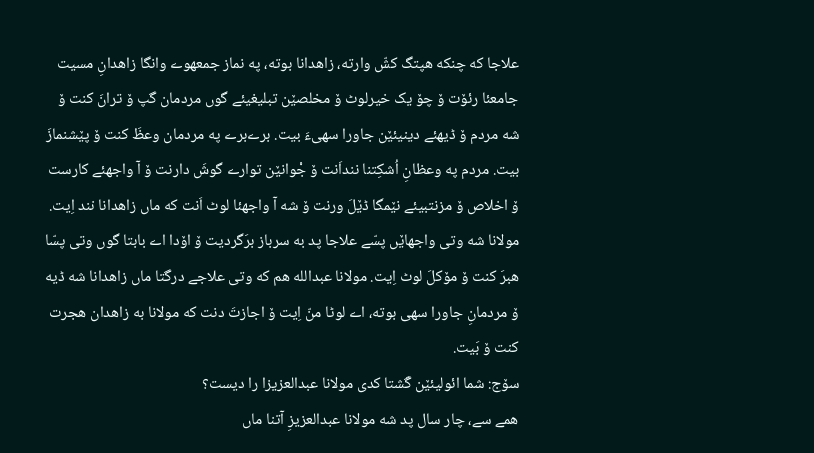علاجا که چنکه هپتگ کشّ وارته، زاهدانا بوته، په نماز جمعهوے وانگا زاهدانِ مسیت جامعئا رئۆت ۆ چۆ یک خیرلوٹ ۆ مخلصێن تبلیغیئے گوں مردمان گپ ۆ ترانَ کنت ۆ شه مردم ۆ ڈیهئے دینیئێن جاورا سهیءَ بیت. برےبرے په مردمان وعظَ کنت ۆ پێشنمازَ بیت. مردم په وعظانِ اُشکِتنا ننداَنت ۆ جْوانێن توارے گوشَ دارنت ۆ آ واجهئے کارست ۆ اخلاص ۆ مزنتبیئے نێمگا ڈێلَ ورنت ۆ شه آ واجهئا لوٹ اَنت که ماں زاهدانا نند اِیت. مولانا شه وتی واجهاێں پسّے علاجا پد به سرباز برَگردیت ۆ اۆدا اے بابتا گوں وتی پسّا هبرَ کنت ۆ مۆکلَ لوٹ اِیت. مولانا عبدالله هم که وتی علاجے درگتا ماں زاهدانا شه ڈیه ۆ مردمانِ جاورا سهی بوته، اے لوٹا منّ اِیت ۆ اجازتَ دنت که مولانا به زاهدان هجرت کنت ۆ بَیت.
سۆج: شما ائولیئێن گَشتا کدی مولانا عبدالعزیزا را دیست؟
همے سے، چار سال پد شه مولانا عبدالعزیزِ آتنا ماں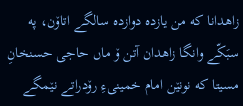زاهدانا که من یازده دوازده سالگے اتاۆن، په سبَکّے وانگا زاهدان آتن ۆ ماں حاجی حسنخانِ مسیتا که نونێن امام خمینیءِ رۆدراتے نێمگے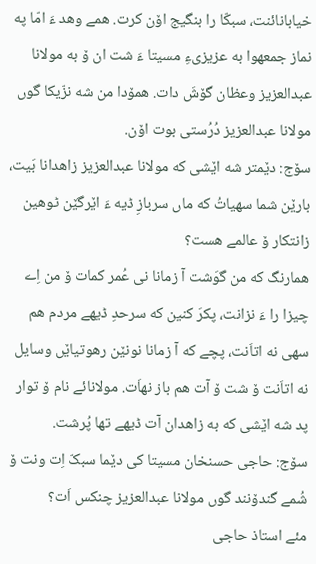خیابانائنت، سبکّا را بنگیج اۆن کرت. همے وهد ءَ امّا په نماز جمعهوا به عزیزیءِ مسیتا ءَ شت ان ۆ به مولانا عبدالعزیز وعظان گۆشَ دات. همۆدا من شه نزّیکا گوں مولانا عبدالعزیز دُرُستی بوت اۆن.
سۆج: دێمتر شه اێشی که مولانا عبدالعزیز زاهدانا بَیت، بارێن شما سهیاتُ که ماں سربازِ ڈیه ءَ اێرگێن ٹوهین زانتکار ۆ عالمے هست؟
همارنگ که من گوَشت آ زمانا نی عُمر کمات ۆ من اِے چیزا را ءَ نزانت، پکرَ کنین که سرحدِ ڈیهے مردم هم سهی نه اتاَنت، پچے که آ زمانا نونێن رهوتیاێں وسایل نه اتاَنت ۆ شت ۆ آت هم باز نهاَت. مولانائے نام ۆ توار پد شه اێشی که به زاهدان آت ڈیهے تها پُرشت.
سۆج: حاجی حسنخان مسیتا کی دێما سبکّ اِت ونت ۆ شُمے گندۆنند گوں مولانا عبدالعزیز چنکس اَت؟
مئے استاذ حاجی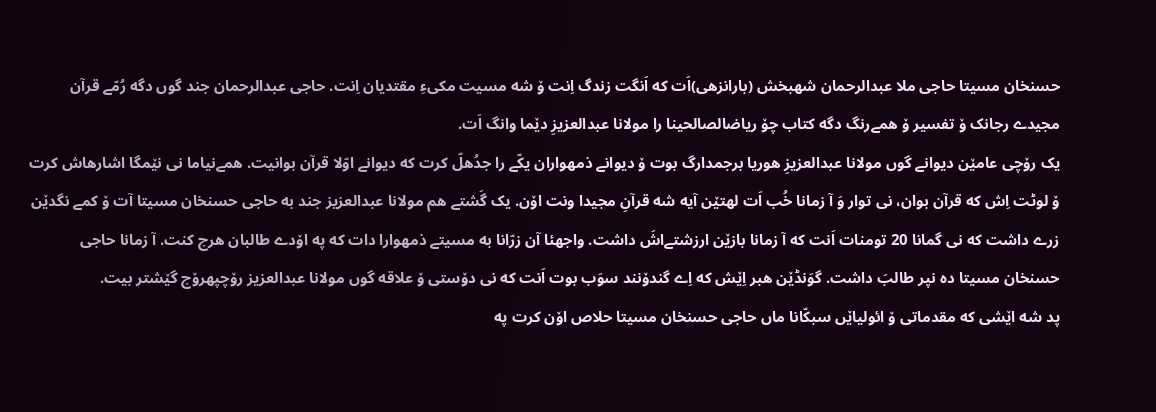حسنخان مسیتا حاجی ملا عبدالرحمان شهبخش (بارانزهی)اَت که اَنگت زندگ اِنت ۆ شه مسیت مکیءِ مقتدیان اِنت. حاجی عبدالرحمان جند گوں دگه رُمّے قرآن مجیدے رجانک ۆ تفسیر ۆ همےرنگ دگه کتاب چۆ ریاضالصالحینا را مولانا عبدالعزیزِ دێما وانگ اَت.
یک رۆچی عامێن دیوانے گوں مولانا عبدالعزیزِ هوریا برجمدارگ بوت ۆ دیوانے ذمهواران یکّے را جدُهلّ کرت که دیوانے اوّلا قرآن بوانیت. همےنیاما نی نێمگا اشارهاش کرت ۆ لوٹت اِش که قرآن بوان، نی توار وَ آ زمانا خُب اَت لهتێن آیه شه قرآنِ مجیدا ونت اۆن. یک گَشتے هم مولانا عبدالعزیز جند به حاجی حسنخان مسیتا آت ۆ کمے نگدێن زرے داشت که نی گمانا 20 تومنات اَنت که آ زمانا بازێن ارزشتےاشَ داشت. واجهئا آن زرّانا به مسیتے ذمهوارا دات که په اۆدے طالبان هرچ کنت. آ زمانا حاجی حسنخان مسیتا ده نپر طالبَ داشت. گوَنڈێن هبر اِێش که اِے گندۆنند سوَب بوت اَنت که نی دۆستی ۆ علاقه گوں مولانا عبدالعزیز رۆچپهرۆچ گێشتر بیت.
پد شه اێشی که مقدماتی ۆ ائولیاێں سبکّانا ماں حاجی حسنخان مسیتا حلاص اۆن کرت په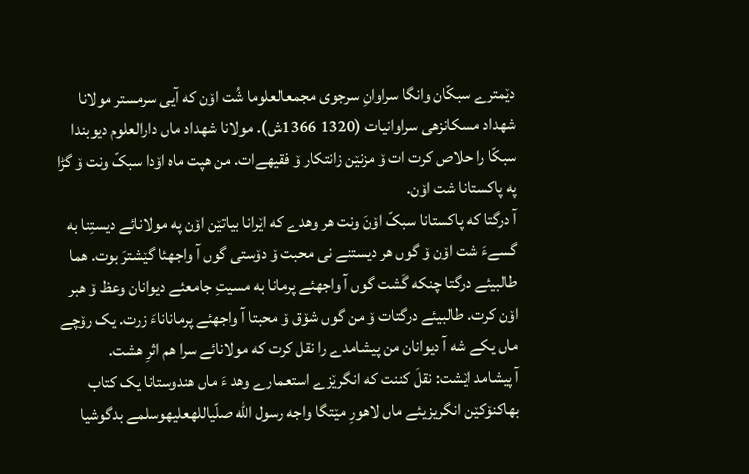دێمترے سبکّان وانگا سراوانِ سرجوی مجمعالعلوما شُت اۆن که آیی سرمستر مولانا شهداد مسکانزهی سراوانیات (1320 1366ش). مولانا شهداد ماں دارالعلوم دیوبندا سبکّا را حلاص کرت ات ۆ مزنێن زانتکار ۆ فقیهےات. من هپت ماه اۆدا سبکّ ونت ۆ گڑا په پاکستانا شت اۆن.
آ درگتا که پاکستانا سبکّ اۆنَ ونت هر وهدے که اێرانا بیاتێن اۆن په مولانائے دیستِنا به گسےءَ شت اۆن ۆ گوں هر دیستنے نی محبت ۆ دۆستی گوں آ واجهئا گێشترَ بوت. هما طالبیئے درگتا چنکه گَشت گوں آ واجهئے پرمانا به مسیتِ جامعئے دیوانان وعظ ۆ هبر اۆن کرت. طالبیئے درگتات ۆ من گوں شۆق ۆ محبتا آ واجهئے پرماناناءَ زرت. یک رۆچے ماں یکے شه آ دیوانان من پیشامدے را نقل کرت که مولانائے سرا هم اثرِ هشت.
آ پیشامد اێشت: نقلَ کننت که انگرێزے استعمارے وهد ءَ ماں هندوستانا یک کتاب بهاکنۆکێن انگریزیئے ماں لاهورِ مێتگا واجه رسول الله صلّیاللهعلیهوسلمے بدگوشیا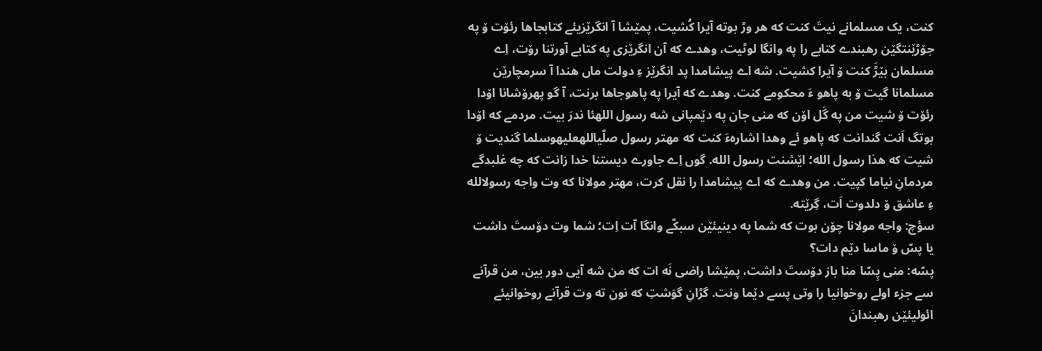کنت، یک مسلمانے نیتَ کنت که هر وڑ بوته آیرا کُشیت، پمێشا آ انگرێزیئے کتابجاها رئۆت ۆ په جۆڑێنتگێن رهبندے کتابے را په وانگا لوٹیت، وهدے که آن انگرێزی په کتابے آورتنا رۆت، اِے مسلمان بێڑَ کنت ۆ آیرا کشیت. شه اے پیشامدا پد انگرێز ءِ دولت ماں هندا آ سرمچارێن مسلمانا گیت ۆ به پاهو ءَ محکومے کنت. وهدے که آیرا په پاهوجاها برنت، آ گو پهرۆشانا اۆدا رئۆت ۆ شیت من په گَل اۆن که منی جان په دێمپانی شه رسول اللهئا ندرَ بیت. مردمے که اۆدا بوتگ اَنت گندانت که پاهو ئے وهدا اشارهءَ کنت که مهتر رسول صلّیاللهعلیهوسلما گندیت ۆ شیت که هذا رسول الله؛ اێشنت رسول الله. گوں اِے جاورے دیستنا خدا زانت که چه غلبدگے مردمانِ نیاما کپیت. من وهدے که اے پیشامدا را نقل کرت، مهتر مولانا که وت واجه رسولالله ءِ عاشق ۆ دلدوت اَت، گِرێته.
سؤچ: واجه مولانا چۆن بوت که شما په دینیئێن سبکّے وانگا آت اِت؛ شما وت دۆستَ داشت یا پسّ ۆ ماسا دێم دات؟
پسّه: منی پِسّا منا باز دۆستَ داشت، پمێشا راضی نَه ات که من شه آیی دور بین، من قرآنے سے جزء اولے روخوانیا را وتی پسے دێما ونت. گڑانِ گوَشتِ که نون ته وت قرآنے روخوانیئے ائولیئێن رهبندانَ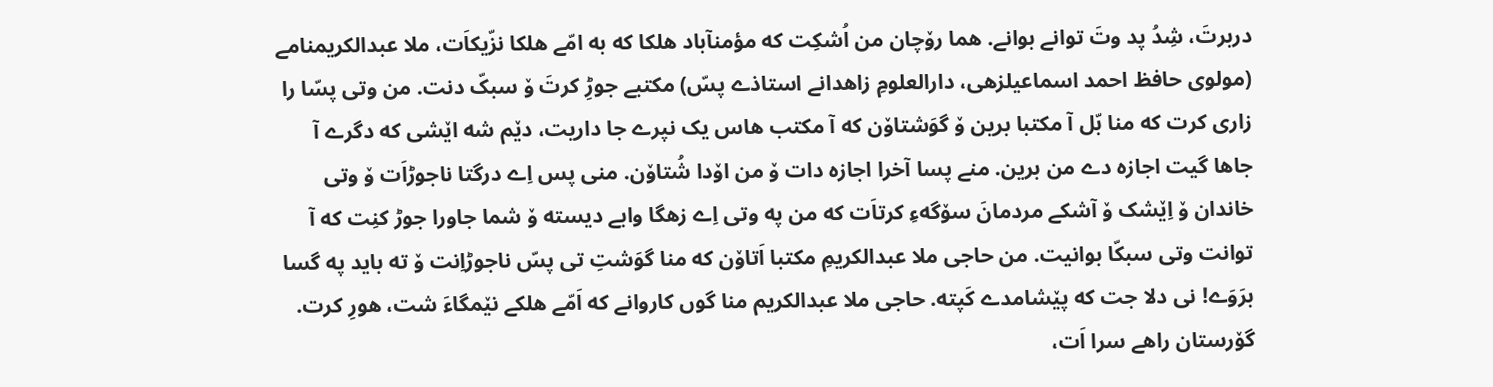دربرتَ، شِدُ پد وتَ توانے بوانے. هما رۆچان من اُشکِت که مؤمنآباد هلکا که به امّے هلکا نزّیکاَت، ملا عبدالکریمنامے (مولوی حافظ احمد اسماعیلزهی، دارالعلومِ زاهدانے استاذے پسّ) مکتبے جوڑِ کرتَ ۆ سبکّ دنت. من وتی پسّا را زاری کرت که منا بّل آ مکتبا برین ۆ گوَشتاۆن که آ مکتب هاس یک نپرے جا داریت، دێم شه اێشی که دگرے آ جاها گیت اجازه دے من برین. منے پسا آخرا اجازه دات ۆ من اۆدا شُتاۆن. منی پس اِے درگتا ناجوڑاَت ۆ وتی خاندان ۆ اِێشک ۆ آشکے مردمانَ سۆگهءِ کرتاَت که من په وتی اِے زهگا وابے دیسته ۆ شما جاورا جوڑ کنِت که آ توانت وتی سبکّا بوانیت. من حاجی ملا عبدالکریمِ مکتبا اَتاۆن که منا گوَشتِ تی پسّ ناجوڑاِنت ۆ ته باید په گسا برَوَے! نی دلا جت که پێشامدے کَپته. حاجی ملا عبدالکریم منا گوں کاروانے که اَمّے هلکے نێمگاءَ شت، هورِ کرت. گۆرستان راهے سرا اَت،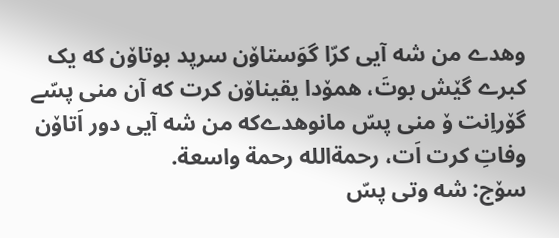وهدے من شه آیی کرّا گوَستاۆن سرپد بوتاۆن که یک کبرے گێش بوتَ، همۆدا یقیناۆن کرت که آن منی پسّے گۆراِنت ۆ منی پسّ مانوهدےکه من شه آیی دور اَتاۆن وفاتِ کرت اَت، رحمةالله رحمة واسعة.
سۆج: شه وتی پسّ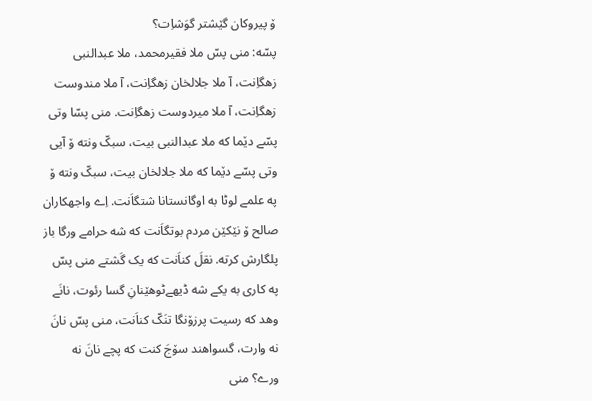ۆ پیروکان گێشتر گوَشاِت؟
پسّه: منی پسّ ملا فقیرمحمد، ملا عبدالنبی زهگاِنت، آ ملا جلالخان زهگاِنت، آ ملا مندوست زهگاِنت، آ ملا میردوست زهگاِنت. منی پسّا وتی پسّے دێما که ملا عبدالنبی بیت، سبکّ ونته ۆ آیی وتی پسّے دێما که ملا جلالخان بیت، سبکّ ونته ۆ په علمے لوٹا به اوگانستانا شتگاَنت. اِے واجهکاران صالح ۆ نێکێن مردم بوتگاَنت که شه حرامے ورگا باز پلگارش کرته. نقلَ کناَنت که یک گَشتے منی پسّ په کاری به یکے شه ڈیهےٹوهێنانِ گسا رئوت، نانَے وهد که رسیت پرزۆنگا تنَکّ کناَنت، منی پسّ نانَ نه وارت، گسواهند سۆجَ کنت که پچے نانَ نه ورے؟ منی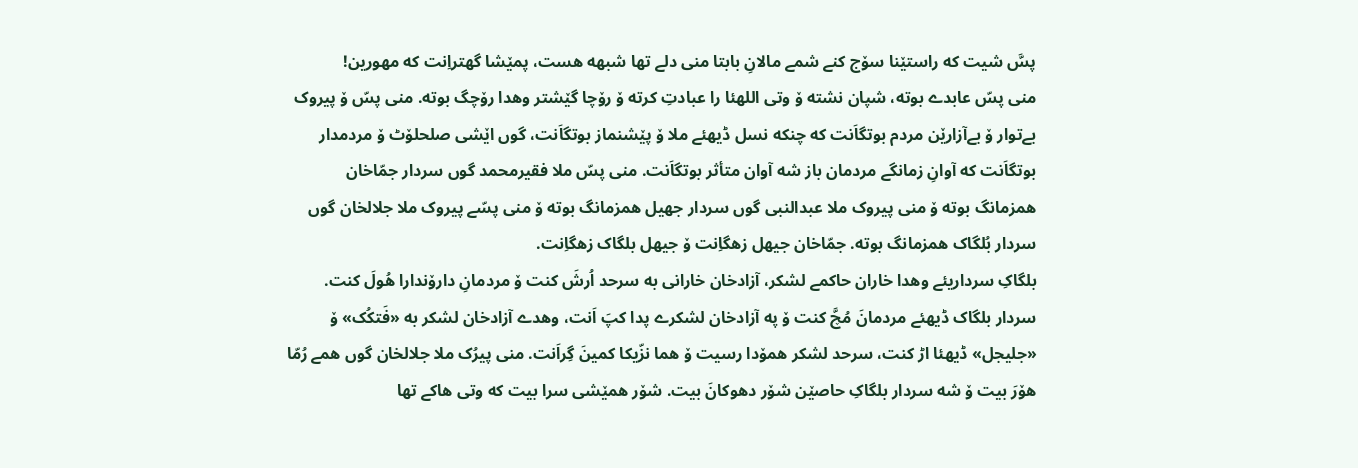پسَّ شیت که راستێنا سۆج کنے شمے مالانِ بابتا منی دلے تها شبهه هست، پمێشا گهتراِنت که مهورین!
منی پسّ عابدے بوته، شپان نشته ۆ وتی اللهئا را عبادتِ کرته ۆ رۆچا گێشتر وهدا رۆچگ بوته. منی پسّ ۆ پیروک بےتوار ۆ بےآزارێن مردم بوتگاَنت که چنکه نسل ڈیهئے ملا ۆ پێشنماز بوتگاَنت، گوں اێشی صلحلۆٹ ۆ مردمدار بوتگاَنت که آوانِ زمانگے مردمان باز شه آوان متأثر بوتگاَنت. منی پسّ ملا فقیرمحمد گوں سردار جمّاخان همزمانگ بوته ۆ منی پیروک ملا عبدالنبی گوں سردار جهیل همزمانگ بوته ۆ منی پسّے پیروک ملا جلالخان گوں سردار بُلگاک همزمانگ بوته. جمّاخان جیهل زهگاِنت ۆ جیهل بلگاک زهگاِنت.
بلگاکِ سرداریئے وهدا خاران حاکمے لشکر، آزادخان خارانی به سرحد اُرشَ کنت ۆ مردمانِ دارۆندارا هُولَ کنت. سردار بلگاک ڈیهئے مردمانَ مُچَّ کنت ۆ په آزادخان لشکرے پدا کپَ اَنت، وهدے آزادخان لشکر به «فَتکُک» ۆ «جلیجل» ڈیهئا اڑ کنت، سرحد لشکر همۆدا رسیت ۆ هما نزّیکا کمینَ گِراَنت. منی پیرُک ملا جلالخان گوں همے رُمّا هۆرَ بیت ۆ شه سردار بلگاکِ حاصێن شۆر دهوکانَ بیت. شۆر همێشی سرا بیت که وتی هاکے تها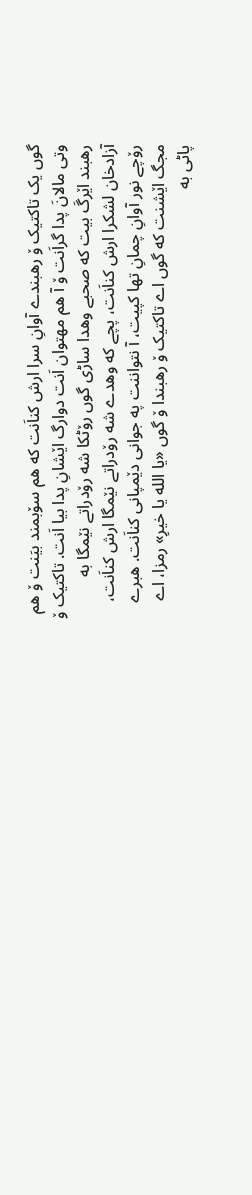گوں یک تاکتیک ۆ رهبندے آوانِ سرا ارش کناَنت که هم سۆبمند بیَنت ۆ هم وتی مالانَ پدا گراَنت ۆ آ هم مهتوان اَنت دوارگ اێشانِ پدا بیا اَنت. تاکتیک ۆ رهبند اێرگَ بیت که صحبے وهدا ساڑی گوں رۆٹکا شه رۆدراتے نێمگا به آزادخان لشکرا ارش کناَنت، پچے که وهدے شه رۆدراتے نێمگا ارش کناَنت، رۆچے نور آوانِ چمانِ تها کپیت، آ نتواننت په جوانی دێمپانی کناَنت. هبرے مجگ اێشنت که گوں اے تاکتیک ۆ رهبندا ۆ گوں «یا الله یا خیرِ» رمزا، اے پاٹی به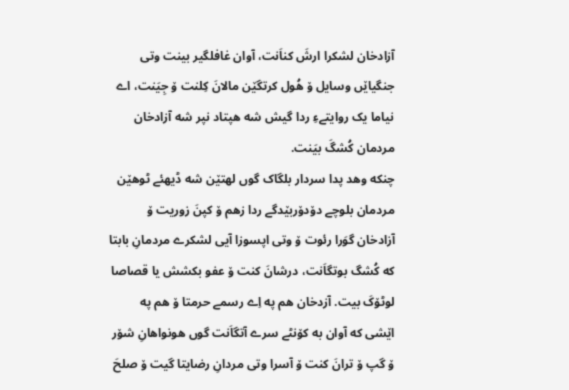آزادخان لشکرا ارشَ کناَنت، آوان غافلگیر بینت وتی جنگیاێں وسایل ۆ هُول کرتگێن مالانَ کِلنت ۆ جِیَنت، اے نیاما یک روایتےءِ ردا گیش شه هپتاد نپر شه آزادخان مردمان کُشگَ بیَنت.
چنکه وهد پدا سردار بلگاک گوں لهتێن شه ڈیهئے ٹوهێن مردمان بلوچے دۆدۆربێدگے ردا زهم ۆ کپنَ زوریت ۆ آزادخان گوَرا رئوت ۆ وتی اپسوزا آیی لشکرے مردمانِ بابتا که کُشگ بوتگاَنت، درشانَ کنت ۆ عفو بکشش یا قصاصا لوٹۆکَ بیت. آزدخان هم په اِے رسمے حرمتا ۆ هم په اێشی که آوان به کۆنٹے سرے آتگاَنت گوں هونواهانِ شۆر ۆ گپ ۆ ترانَ کنت ۆ آسرا وتی مردانِ رضایتا گیت ۆ صلحَ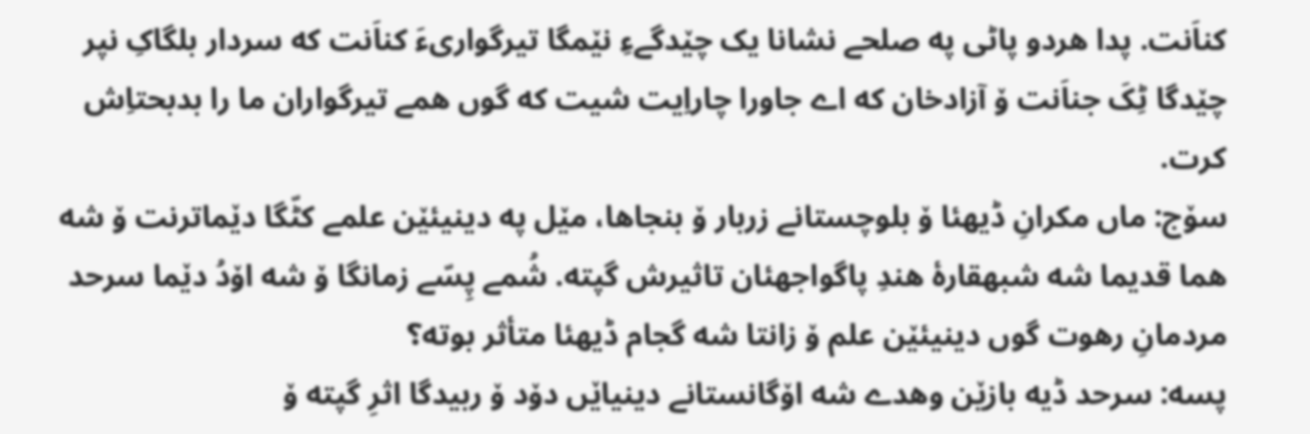کناَنت. پدا هردو پاٹی په صلحے نشانا یک چێدگےءِ نێمگا تیرگواریءَ کناَنت که سردار بلگاکِ نپر چێدگا ٹِکَ جناَنت ۆ آزادخان که اے جاورا چاراِیت شیت که گوں همے تیرگواران ما را بدبحتاِش کرت.
سۆج: ماں مکرانِ ڈیهئا ۆ بلوچستانے زربار ۆ بنجاها، مێل په دینیئێن علمے کٹّگا دێماترنت ۆ شه هما قدیما شه شبهقارۀ هندِ پاگواجهئان تاثیرش گپته. شُمے پِسّے زمانگا ۆ شه اۆدُ دێما سرحد مردمانِ رهوت گوں دینیئێن علم ۆ زانتا شه گجام ڈیهئا متأثر بوته؟
پسه: سرحد ڈیه بازێن وهدے شه اۆگانستانے دینیاێں دۆد ۆ ربیدگا اثرِ گپته ۆ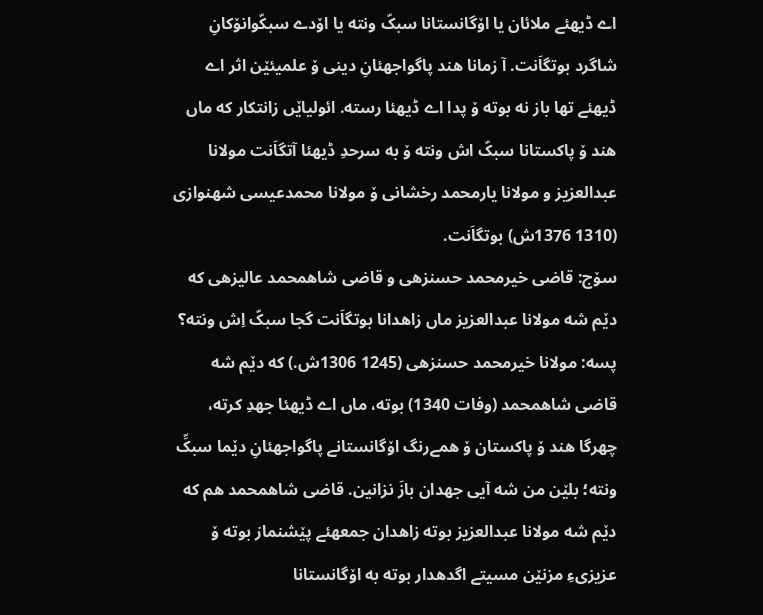اے ڈیهئے ملائان یا اۆگانستانا سبکّ ونته یا اۆدے سبکّوانۆکانِ شاگرد بوتگاَنت. آ زمانا هند پاگواجهئانِ دینی ۆ علمیئێن اثر اے ڈیهئے تها باز نه بوته ۆ پدا اے ڈیهئا رسته. ائولیاێں زانتکار که ماں هند ۆ پاکستانا سبکّ اش ونته ۆ به سرحدِ ڈیهئا آتگاَنت مولانا عبدالعزیز و مولانا یارمحمد رخشانی ۆ مولانا محمدعیسی شهنوازی (1310 1376ش) بوتگاَنت.
سۆج: قاضی خیرمحمد حسنزهی و قاضی شاهمحمد عالیزهی که دێم شه مولانا عبدالعزیز ماں زاهدانا بوتگاَنت گجا سبکّ اِش ونته؟
پسه: مولانا خیرمحمد حسنزهی (1245 1306ش.) که دێم شه قاضی شاهمحمد (وفات 1340) بوته، ماں اے ڈیهئا جهدِ کرته، چهرگا هند ۆ پاکستان ۆ همےرنگ اۆگانستانے پاگواجهئانِ دێما سبکِّ ونته؛ بلێن من شه آیی جهدان بازَ نزانین. قاضی شاهمحمد هم که دێم شه مولانا عبدالعزیز بوته زاهدان جمعهئے پێشنماز بوته ۆ عزیزیءِ مزنێن مسیتے اگدهدار بوته به اۆگانستانا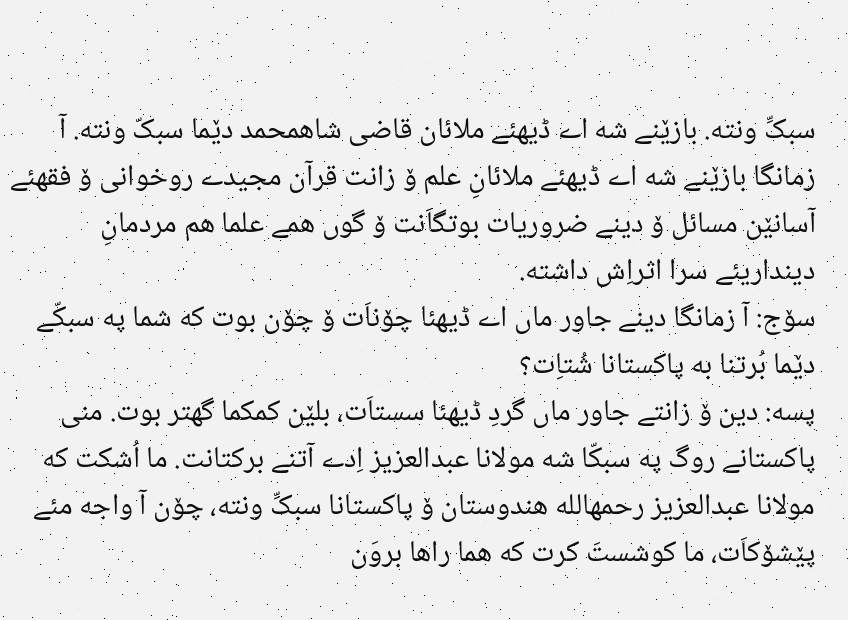سبکِّ ونته. بازێنے شه اے ڈیهئے ملائان قاضی شاهمحمد دێما سبکّ ونته. آ زمانگا بازێنے شه اے ڈیهئے ملائانِ علم ۆ زانت قرآن مجیدے روخوانی ۆ فقهئے آسانێن مسائل ۆ دینے ضروریات بوتگاَنت ۆ گوں همے علما هم مردمانِ دینداریئے سرا اثراِش داشته.
سۆج: آ زمانگا دینے جاور ماں اے ڈیهئا چۆناَت ۆ چۆن بوت که شما په سبکّے دێما بُرتنا به پاکستانا شُتاِت؟
پسه: دین ۆ زانتے جاور ماں گردِ ڈیهئا سستاَت، بلێن کمکما گهتر بوت. منی پاکستانے روگ په سبکّا شه مولانا عبدالعزیز اِدے آتنے برکتانت. ما اُشکت که مولانا عبدالعزیز رحمهالله هندوستان ۆ پاکستانا سبکِّ ونته، چۆن آ واجه مئے پێشۆکاَت، ما کوشستَ کرت که هما راها بروَن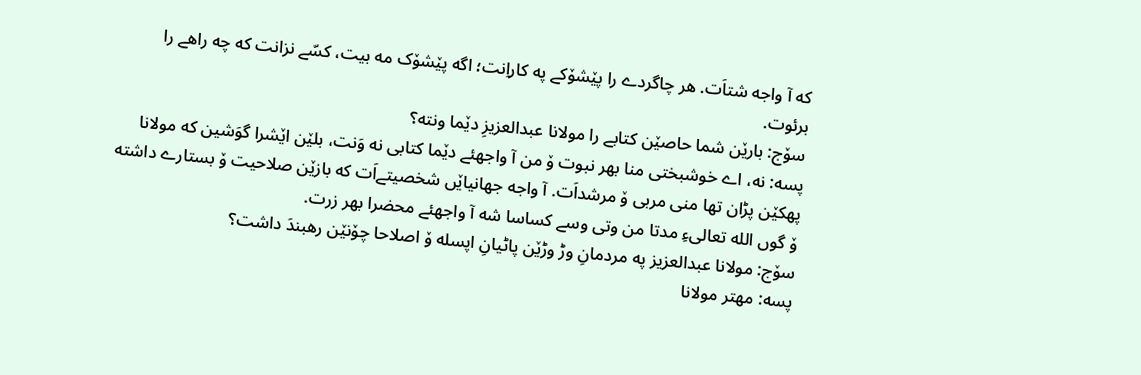که آ واجه شتاَت. هر چاگردے را پێشۆکے په کاراِنت؛ اگه پێشۆک مه بیت، کسّے نزانت که چه راهے را برئوت.
سۆج: بارێن شما حاصێن کتابے را مولانا عبدالعزیزِ دێما ونته؟
پسه: نه، اے خوشبختی منا بهر نبوت ۆ من آ واجهئے دێما کتابی نه وَنت، بلێن اێشرا گوَشین که مولانا پهکێن پڑان تها منی مربی ۆ مرشداَت. آ واجه جهانیاێں شخصیتےاَت که بازێن صلاحیت ۆ بستارے داشته ۆ گوں الله تعالیءِ مدتا من وتی وسے کساسا شه آ واجهئے محضرا بهر زرت.
سۆج: مولانا عبدالعزیز په مردمانِ وڑ وڑێن پاٹیانِ اپسله ۆ اصلاحا چۆنێن رهبندَ داشت؟
پسه: مهتر مولانا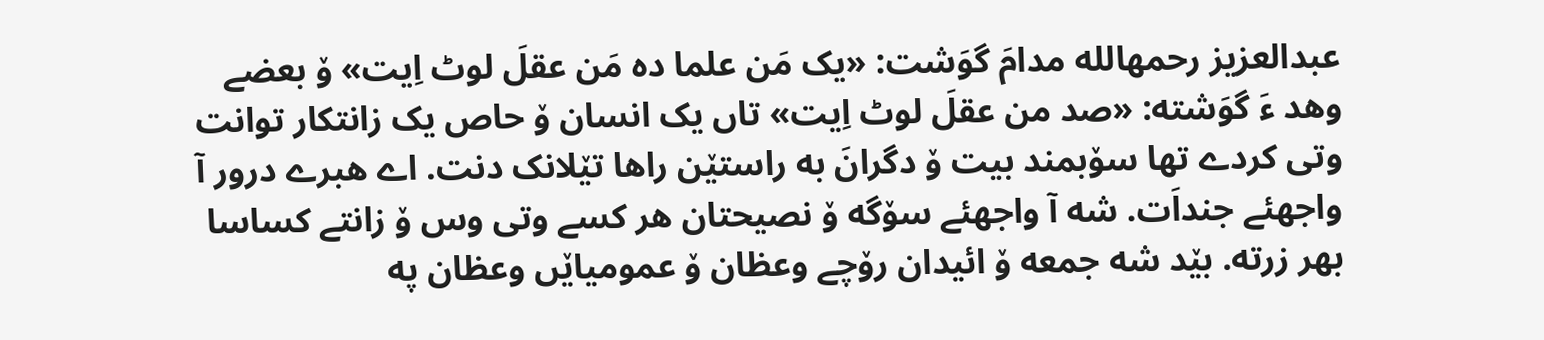عبدالعزیز رحمهالله مدامَ گوَشت: «یک مَن علما ده مَن عقلَ لوٹ اِیت» ۆ بعضے وهد ءَ گوَشته: «صد من عقلَ لوٹ اِیت» تاں یک انسان ۆ حاص یک زانتکار توانت وتی کردے تها سۆبمند بیت ۆ دگرانَ به راستێن راها تێلانک دنت. اے هبرے درور آ واجهئے جنداَت. شه آ واجهئے سۆگه ۆ نصیحتان هر کسے وتی وس ۆ زانتے کساسا بهر زرته. بێد شه جمعه ۆ ائیدان رۆچے وعظان ۆ عمومیاێں وعظان په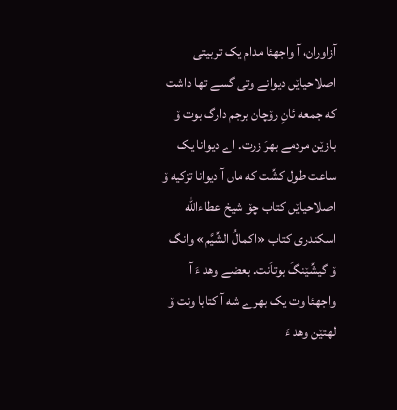آزاوران، آ واجهئا مدام یک تربیتی اصلاحیاێں دیوانے وتی گسے تها داشت که جمعه ئانِ رۆچان برجم دارگ بوت ۆ بازێن مردمے بهرَ زرت. اے دیوانا یک ساعت طول کشِّت که ماں آ دیوانا تزکیه ۆ اصلاحیاێں کتاب چۆ شیخ عطاءالله اسکندری کتاب «اکمالُ الشِّیَّم» وانگ ۆ گیشِّێنگَ بوتاَنت. بعضے وهد ءَ آ واجهئا وت یک بهرے شه آ کتابا ونت ۆ لهتێن وهد ءَ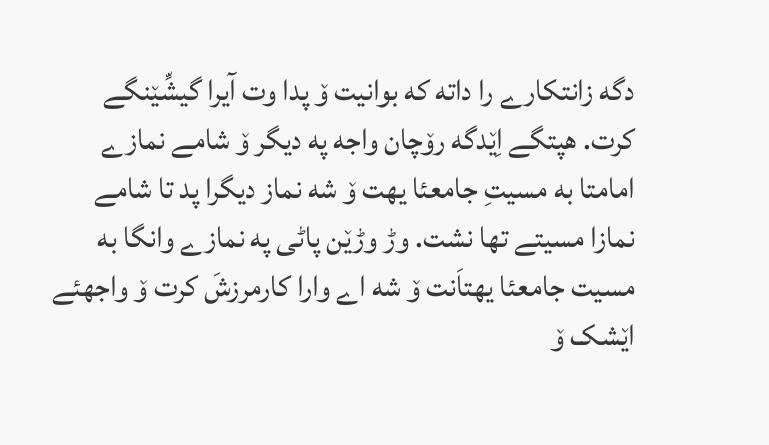دگه زانتکارے را داته که بوانیت ۆ پدا وت آیرا گیشِّێنگے کرت. هپتگے اِێدگه رۆچان واجه په دیگر ۆ شامے نمازے امامتا به مسیتِ جامعئا یهت ۆ شه نماز دیگرا پد تا شامے نمازا مسیتے تها نشت. وڑ وڑێن پاٹی په نمازے وانگا به مسیت جامعئا یهتاَنت ۆ شه اے وارا کارمرزشَ کرت ۆ واجهئے اێشک ۆ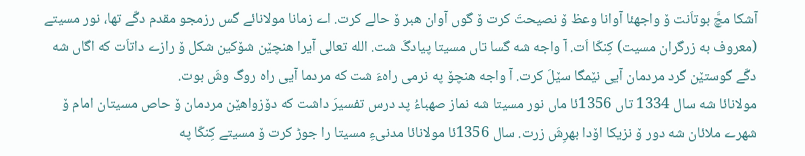آشکا مچَّ بوتاَنت ۆ واجهئا آوانا وعظ ۆ نصیحتَ کرت ۆ گوں آوان هبر ۆ حالے کرت. اے زمانا مولانائے گس رزمجو مقدم دگّے تها، نور مسیتے (معروف به زرگران مسیت) کِنکّا اَت. آ واجه شه گسا تاں مسیتا پیادگَ شت. الله تعالی آیرا هنچێن شۆکین شکل ۆ رازے داتاَت که اگاں شه دگّے گوستێن گرد مردمان آیی نێمگا سێلَ کرت. آ واجه هنچۆ په نرمی راهءَ شت که مردما آیی راه روگ وشَ بوت.
مولانائا شه سال 1334 تاں 1356ئا ماں نور مسیتا شه نماز صهباءُ پد درس تفسیرَ داشت که دۆزواهێن مردمان ۆ حاص مسیتان امام ۆ شهرے ملائان شه دور ۆ نزیکا اۆدا بهرِشَ زرت. سال 1356ئا مولانائا مدنیءِ مسیتا را جوڑ کرت ۆ مسیتے کِنکّا په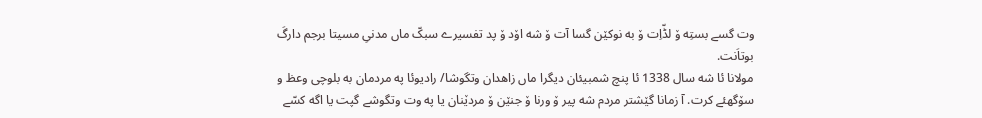وت گسے بستِه ۆ لڈّاِت ۆ به نوکێن گسا آت ۆ شه اۆد ۆ پد تفسیرے سبکّ ماں مدنیِ مسیتا برجم دارگَ بوتاَنت.
مولانا ئا شه سال 1338 ئا پنچ شمبیئان دیگرا ماں زاهدان وتگوشا/ رادیوئا په مردمان به بلوچی وعظ و سۆگهئے کرت. آ زمانا گێشتر مردم شه پیر ۆ ورنا ۆ جنێن ۆ مردێنان یا په وت وتگوشے گپت یا اگه کسّے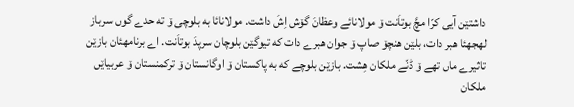داشتێن آیی کرّا مچَّ بوتاَنت ۆ مولانائے وعظانَ گۆش اِشَ داشت. مولانائا به بلوچی ۆ ته حدے گوں سرباز لهجهئا هبر دات، بلێن هنچۆ صاپ ۆ جوان هبرے دات که تیوگێن بلوچان سرپدَ بوتاَنت. اے برنامهئان بازێن تاثیرے ماں تهے ۆ ڈنّے ملکان هِشت. بازێن بلوچے که به پاکستان ۆ اوگانستان ۆ ترکمنستان ۆ عربیاێں ملکان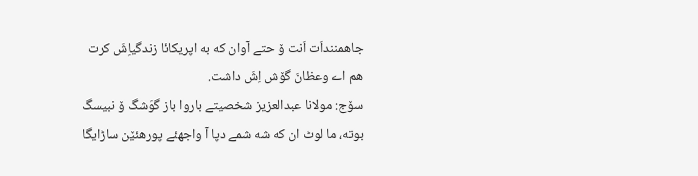جاهمننداَت اَنت ۆ حتے آوان که به اپریکائا زندگیاِشَ کرت هم اے وعظانَ گۆش اِشَ داشت.
سۆج: مولانا عبدالعزیز شخصیتے باروا باز گوَشگ ۆ نبیسگ بوته، ما لوٹ ان که شه شمے دپا آ واجهئے پورهئێن ساڑایگا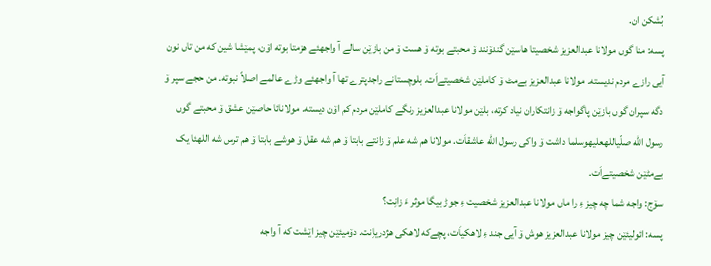بُشکن ان.
پسه: منا گوں مولانا عبدالعزیز شخصیتا هاسێن گندۆنند ۆ محبتے بوته ۆ هست ۆ من بازێن سالے آ واجهئے هزمتا بوته اۆن، پمێشا شین که من تاں نون آیی رازے مردم ندیسته. مولانا عبدالعزیز بےمٹ ۆ کاملێن شخصیتےاَت. بلوچستانے راجدپترے تها آ واجهئے وڑے عالمے اصلاً نبوته. من حجے سپر ۆ دگه سپران گوں بازێن پاگواجه ۆ زانتکاران نیاد کرته، بلێن مولانا عبدالعزیز رنگے کاملێن مردم کم اۆن دیسته. مولانائا حاصێن عشق ۆ محبتے گوں رسول الله صلّیاللهعلیهوسلما داشت ۆ واکی رسول الله عاشقاَت. مولانا هم شه علم ۆ زانتے بابتا ۆ هم شه عقل ۆ هوشے بابتا ۆ هم ترس شه اللهئا یک بےمٹێن شخصیتےاَت.
سۆج: واجه شما چه چیز ءِ را ماں مولانا عبدالعزیز شخصیت ءِ جوڑ بیگا موثر ءَ زانِت؟
پسه: ائولیئێن چیز مولانا عبدالعزیز هوش ۆ آیی جند ءِ لاهکیاَت، پچےکه لاهکی هژدریاِنت. دۆمیئێن چیز اێشت که آ واجه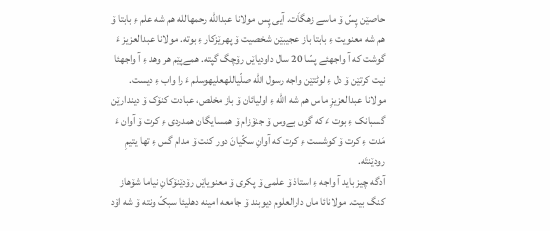حاصێن پِسّ ۆ ماسے زهگاَت. آیی پِس مولانا عبدالله رحمهالله هم شه علم ءِ بابتا ۆ هم شه معنویت ءِ بابتا باز عجیبێن شخصیت ۆ پهرێزکار ءِ بوته. مولانا عبدالعزیز ءَ گوشت که آ واجهئے پسّا 20 سال داودیاێں رۆچگ گپته. همےپێم هر وهد ءِ آ واجهئا نیت کرتێن ۆ دل ءِ لوٹتێن واجه رسول الله صلّیاللهعلیهوسلم ءَ را واب ءِ دیست. مولانا عبدالعزیزِ ماس هم شه الله ءِ اولیائان ۆ باز مخلص، عبادت کنۆک ۆ دیندارێن گسبانک ءِ بوت ءَ که گوں بےوس ۆ جنۆزام ۆ همسایگان همدردی ءِ کرت ۆ آوان ءَ مَدت ءِ کرت ۆ کوشست ءِ کرت که آوانِ سکّیانَ دور کنت ۆ مدام گس ءِ تها یتیمِ رودێنتَه.
آدگه چیز باید آ واجه ءِ استاذ ۆ علمی ۆ پکری ۆ معنویاێں رۆدێنۆکانِ نیاما شۆهاز کنگ بیت. مولانائا ماں دارالعلوم دیوبند ۆ جامعه امینه دهلیئا سبکّ ونته ۆ شه اۆد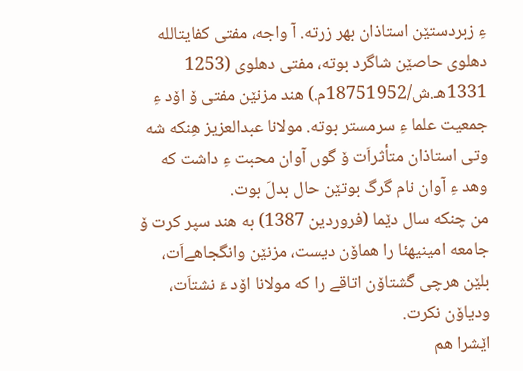ءِ زبردستێن استاذان بهر زرته. آ واجه، مفتی کفایتالله دهلوی حاصێن شاگرد بوته، مفتی دهلوی (1253 1331هـ.ش/18751952م.) هند مزنێن مفتی ۆ اۆد ءِ جمعیت علما ءِ سرمستر بوته. مولانا عبدالعزیز هِنکه شه وتی استاذان متأثراَت ۆ گوں آوان محبت ءِ داشت که وهد ءِ آوان نام گرگ بوتێن حال بدلَ بوت.
من چنکه سال دێما (فروردین 1387) به هند سپر کرت ۆ جامعه امینیهئا را هماۆن دیست، مزنێن وانگجاهےاَت، بلێن هرچی گَشتاۆن اتاقے را که مولانا اۆد ءَ نشتاَت، ودیاۆن نکرت.
اێشرا هم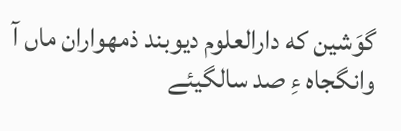گوَشین که دارالعلوم دیوبند ذمهواران ماں آ وانگجاه ءِ صد سالگیئے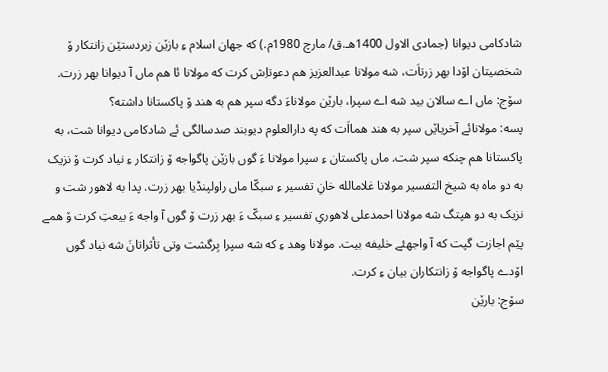شادکامی دیوانا (جمادی الاول 1400هـ.ق/ مارچ 1980م.) که جهان اسلام ءِ بازێن زبردستێن زانتکار ۆ شخصیتان اۆدا بهر زرتاَت، شه مولانا عبدالعزیز هم دعوتاِش کرت که مولانا ئا هم ماں آ دیوانا بهر زرت.
سۆج: ماں اے سالان بید شه اے سپرا، بارێن مولاناءَ دگه سپر هم به هند ۆ پاکستانا داشته؟
پسه: مولانائے آخریاێں سپر به هند همااَت که په دارالعلوم دیوبند صدسالگی ئے شادکامی دیوانا شت، به پاکستانا هم چنکه سپر شت. ماں پاکستان ءِ سپرا مولانا ءَ گوں بازێن پاگواجه ۆ زانتکار ءِ نیاد کرت ۆ نزیک به دو ماه به شیخ التفسیر مولانا غلامالله خانِ تفسیر ءِ سبکّا ماں راولپنڈیا بهر زرت. پدا به لاهور شت و نزیک به دو هپتگ شه مولانا احمدعلی لاهوریِ تفسیر ءِ سبکّ ءَ بهر زرت ۆ گوں آ واجه ءَ بیعتِ کرت ۆ همے پێم اجازت گپت که آ واجهئے خلیفه بیت. مولانا وهد ءِ که شه سپرا بِرگشت وتی تأثراتانَ شه نیاد گوں اۆدے پاگواجه ۆ زانتکاران بیان ءِ کرت.
سۆج: بارێن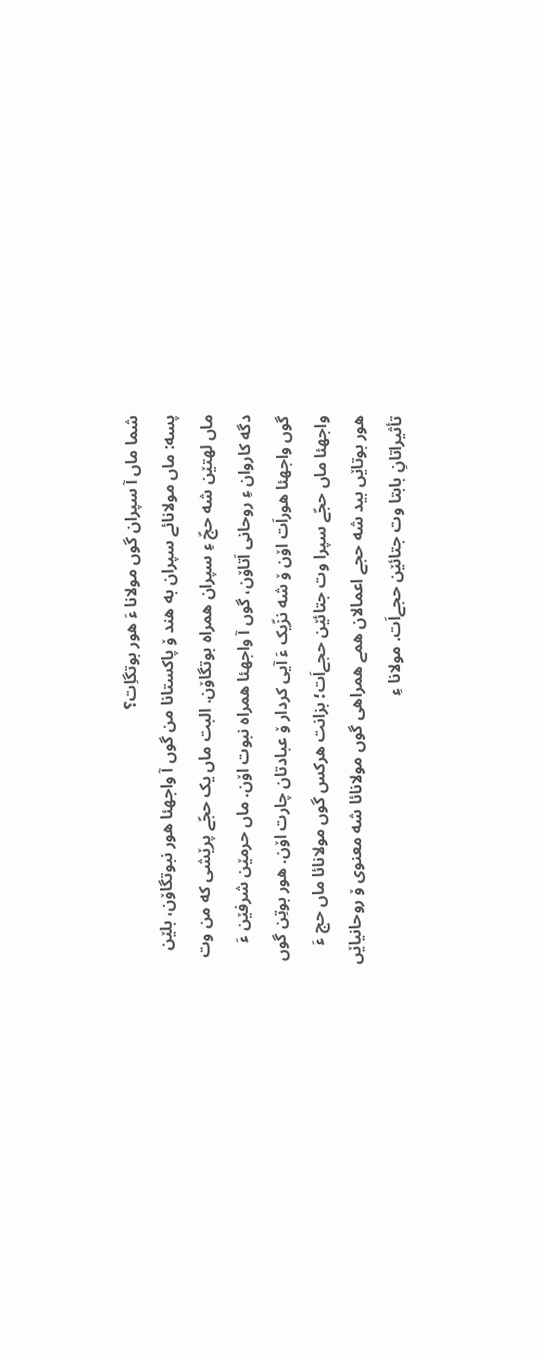شما ماں آ سپران گوں مولانا ءَ هور بوتگاِت؟
پسه: ماں مولانائے سپران به هند ۆ پاکستانا من گوں آ واجهئا هور نبوتگاۆن، بلێن ماں لهتێن شه حجّ ءِ سپران همراه بوتگاۆن. البت ماں یک حجّے پرێشی که من وت دگه کاروان ءِ روحانی اَتاۆن، گوں آ واجهئا همراه نبوت اۆن. ماں حرمێن شرفێن ءَ گوں واجهئا هوراَت اۆن ۆ شه نزّیک ءَ آیی کردار ۆ عبادتان چارت اۆن. هور بوتِن گوں واجهئا ماں حجّے سپرا وت جتائێن حجےاَت؛ بزانت هرکس گوں مولانائا ماں حج ءَ هور بوتاێں بید شه حجے اعمالان همے همراهی گوں مولانائا شه معنوی ۆ روحانیاێں تأثیراتانِ بابتا وت جتائێن حجےاَت. مولانا ءِ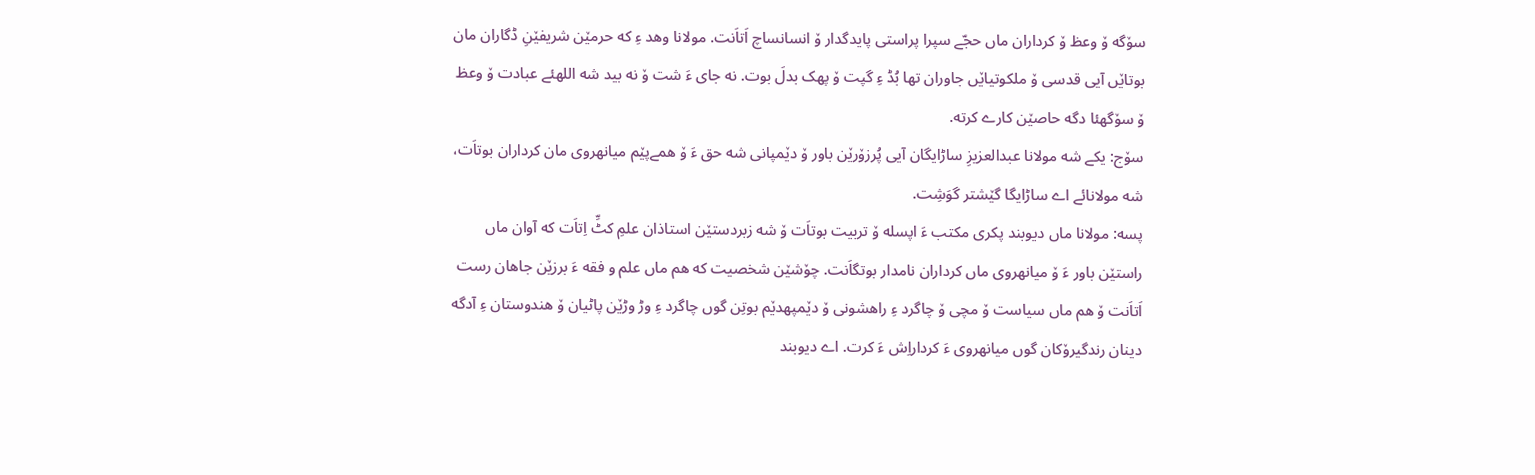سۆگه ۆ وعظ ۆ کرداران ماں حجّے سپرا پراستی پایدگدار ۆ انسانساچ اَتاَنت. مولانا وهد ءِ که حرمێن شریفێنِ ڈگاران مان بوتاێں آیی قدسی ۆ ملکوتیاێں جاوران تها بُڈ ءِ گپت ۆ پهک بدلَ بوت. نه جای ءَ شت ۆ نه بید شه اللهئے عبادت ۆ وعظ ۆ سۆگهئا دگه حاصێن کارے کرته.
سۆج: یکے شه مولانا عبدالعزیزِ ساڑایگان آیی پُرزۆرێن باور ۆ دێمپانی شه حق ءَ ۆ همےپێم میانهروی مان کرداران بوتاَت، شه مولانائے اے ساڑایگا گێشتر گوَشِت.
پسه: مولانا ماں دیوبند پکری مکتب ءَ اپسله ۆ تربیت بوتاَت ۆ شه زبردستێن استاذان علمِ کٹِّ اِتاَت که آوان ماں راستێن باور ءَ ۆ میانهروی ماں کرداران نامدار بوتگاَنت. چۆشێن شخصیت که هم ماں علم و فقه ءَ برزێن جاهان رست اَتاَنت ۆ هم ماں سیاست ۆ مچی ۆ چاگرد ءِ راهشونی ۆ دێمپهدێم بوتِن گوں چاگرد ءِ وڑ وڑێن پاٹیان ۆ هندوستان ءِ آدگه دینان رندگیرۆکان گوں میانهروی ءَ کرداراِش ءَ کرت. اے دیوبند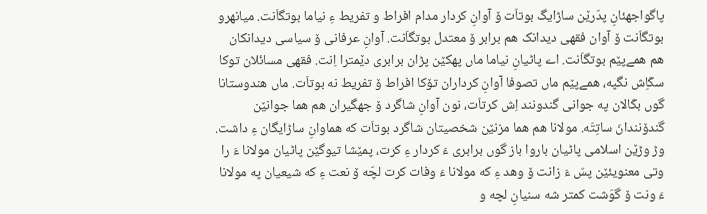پاگواجهئانِ پدّرێن ساڑایگ بوتاَت ۆ آوانِ کردار مدام افراط و تفریط ءِ نیاما بوتگاَنت. میانهرو بوتگاَنت ۆ آوان فقهی دیدانک هم برابر ۆ معتدل بوتگاَنت. آوانِ عرفانی ۆ سیاسی دیدانکان هم همےپێم بوتگاَنت. اے پاٹیانِ نیاما ماں پهکێن پڑان برابری دێمترا اِنت. فقهی مسائلان توکا سکّاِش نگپه، همےپێم ماں تصوفا آوانِ کرداران تۆکا افراط ۆ تفریط نه بوتاَت. ماں هندوستانا گوں بکّالان په جوانی گندونند اِش کرتاَت، نون آوانِ شاگرد ۆ جهگیران هم هما جوانێن گندۆنندانَ ساتِتَه. مولانا هم هما مزنێن شخصیتان شاگرد بوتاَت که هماوانِ ساڑایگان ءِ داشت. وڑ وڑێن اسلامی پاٹیان باروا باز گوں برابری ءَ کردار ءِ کرت، پمێشا تیوگێن پاٹیان مولانا ءَ را وتی معنویئێن پسّ ءَ زانت ۆ وهد ءِ که مولانا ءَ وفات کرت لچّه ۆ نعت ءِ که شیعیان په مولانا ءَ ونت ۆ گوَشت کمتر شه سنیانِ لچه و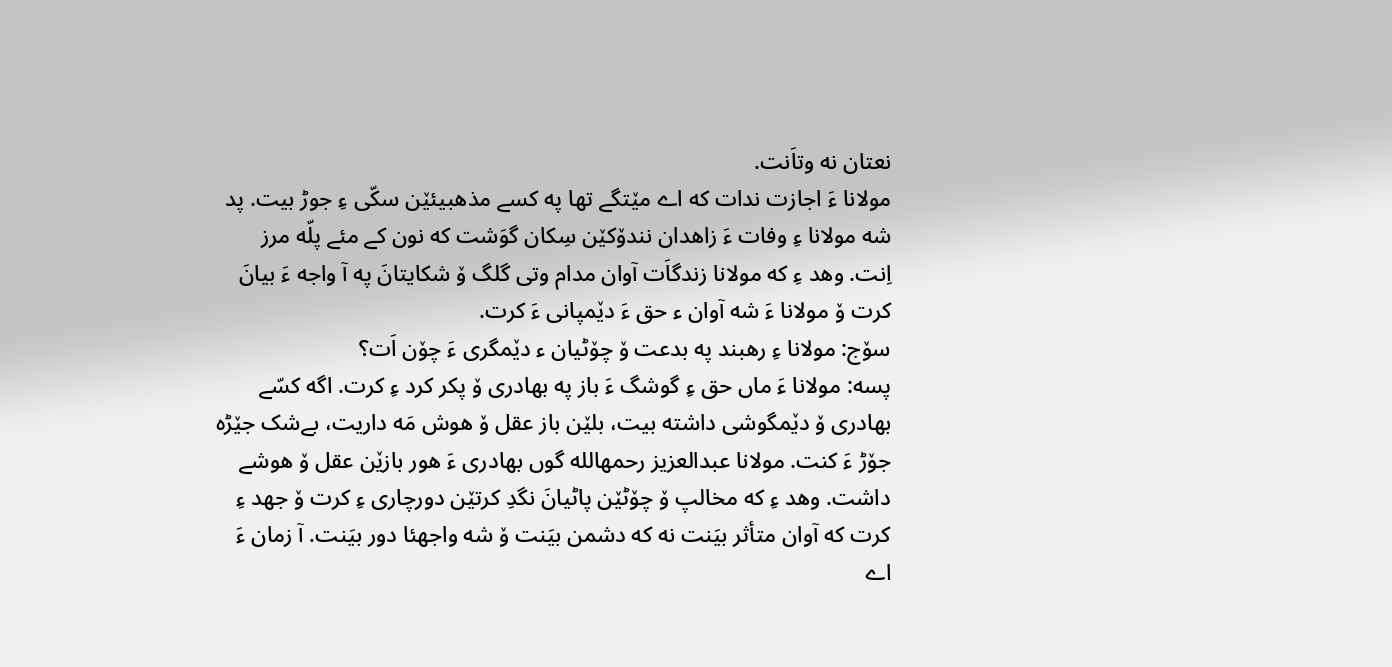نعتان نه وتاَنت.
مولانا ءَ اجازت ندات که اے مێتگے تها په کسے مذهبیئێن سکّی ءِ جوڑ بیت. پد شه مولانا ءِ وفات ءَ زاهدان نندۆکێن سِکان گوَشت که نون کے مئے پلّه مرز اِنت. وهد ءِ که مولانا زندگاَت آوان مدام وتی گلگ ۆ شکایتانَ په آ واجه ءَ بیانَ کرت ۆ مولانا ءَ شه آوان ء حق ءَ دێمپانی ءَ کرت.
سۆج: مولانا ءِ رهبند په بدعت ۆ چۆٹیان ء دێمگری ءَ چۆن اَت؟
پسه: مولانا ءَ ماں حق ءِ گوشگ ءَ باز په بهادری ۆ پکر کرد ءِ کرت. اگه کسّے بهادری ۆ دێمگوشی داشته بیت، بلێن باز عقل ۆ هوش مَه داریت، بےشک جێڑه جۆڑ ءَ کنت. مولانا عبدالعزیز رحمهالله گوں بهادری ءَ هور بازێن عقل ۆ هوشے داشت. وهد ءِ که مخالپ ۆ چۆٹێن پاٹیانَ نگدِ کرتێن دورچاری ءِ کرت ۆ جهد ءِ کرت که آوان متأثر بیَنت نه که دشمن بیَنت ۆ شه واجهئا دور بیَنت. آ زمان ءَ اے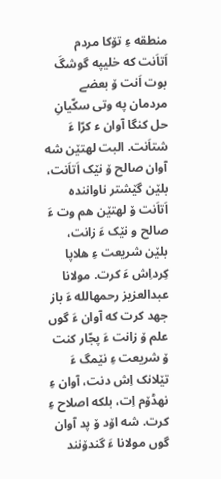منطقه ءِ تۆکا مردم اَتاَنت که خلیپه گوشگَ بوت اَنت ۆ بعضے مردمان په وتی سکّیانِ حل کنگا آوان ء کرّا ءَ شتاَنت. البت لهتێن شه آوان صالح ۆ نێک اَتاَنت، بلێن گێشتر ناواننده اَتاَنت ۆ لهتێن هم وت ءَ صالح و نێک ءَ زانت، بلێن شریعت ءِ هلاپا کِرداِش ءَ کرت. مولانا عبدالعزیز رحمهالله ءَ باز جهد کرت که آوان ءَ گوں علم ۆ زانت ءَ پجّار کنت ۆ شریعت ءِ نێمگ ءَ تێلانک اِش دنت، آوان ءِ نهڈۆم اِت، بلکه اصلاح ءِ کرت. شه اۆد ۆ پد آوان گوں مولانا ءَ گندۆنند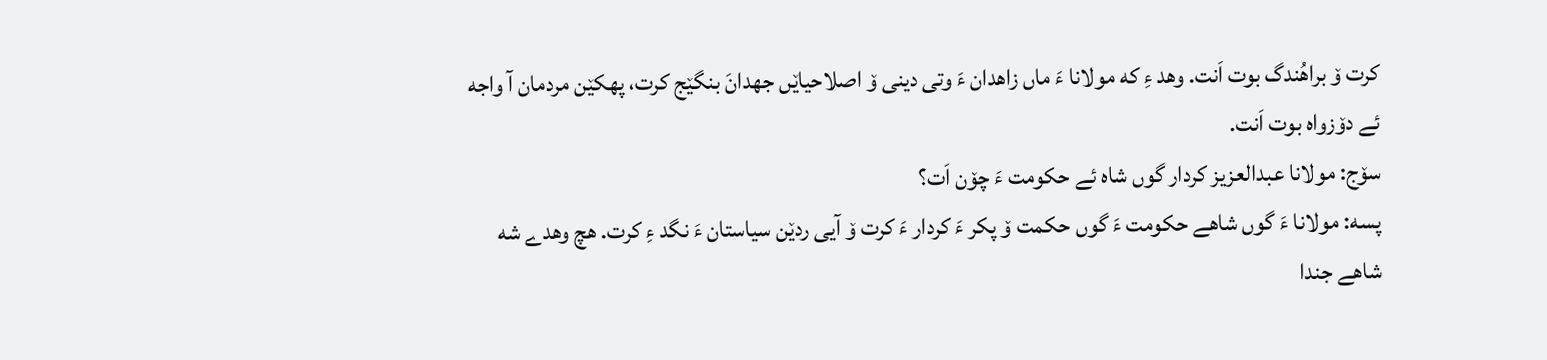کرت ۆ براهُندگ بوت اَنت. وهد ءِ که مولانا ءَ ماں زاهدان ءَ وتی دینی ۆ اصلاحیاێں جهدانَ بنگێج کرت، پهکێن مردمان آ واجه ئے دۆزواه بوت اَنت.
سۆج: مولانا عبدالعزیز کردار گوں شاه ئے حکومت ءَ چۆن اَت؟
پسه: مولانا ءَ گوں شاهے حکومت ءَ گوں حکمت ۆ پکر ءَ کردار ءَ کرت ۆ آیی ردێن سیاستان ءَ نگد ءِ کرت. هچ وهدے شه شاهے جندا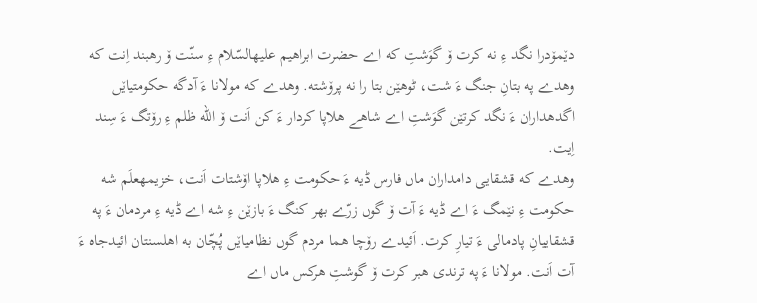دێمۆدرا نگد ءِ نه کرت ۆ گوَشتِ که اے حضرت ابراهیم علیهالسّلام ءِ سنّت ۆ رهبند اِنت که وهدے په بتانِ جنگ ءَ شت، ٹوهێن بتا را نه پرۆشته. وهدے که مولانا ءَ آدگه حکومتیاێں اگدهداران ءَ نگد کرتێن گوَشتِ اے شاهے هلاپا کردار ءَ کن اَنت ۆ الله ظلم ءِ رۆتگ ءَ سِند اِیت.
وهدے که قشقایی دامداران ماں فارس ڈیه ءَ حکومت ءِ هلاپا اۆشتات اَنت، خزیمهعلَم شه حکومت ءِ نێمگ ءَ اے ڈیه ءَ آت ۆ گوں زرّے بهر کنگ ءَ بازێن ءِ شه اے ڈیه ءِ مردمان ءَ په قشقاییانِ پادمالی ءَ تیارِ کرت. اَئیدے رۆچا هما مردم گوں نظامیاێں پُچّان به اهلسنتان ائیدجاه ءَ آت اَنت. مولانا ءَ په ترندی هبر کرت ۆ گوشتِ هرکس ماں اے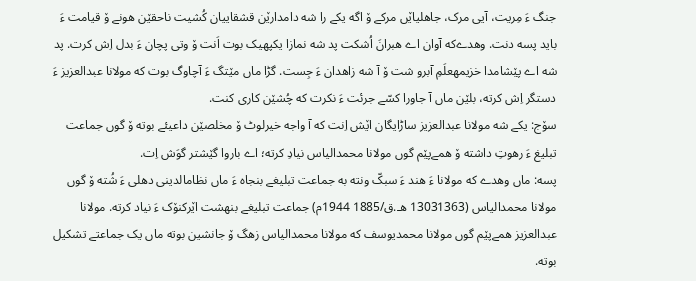جنگ ءَ مِریت، آیی مرک، جاهلیاێں مرکے ۆ اگه یکے را شه دامدارێن قشقاییان کُشیت ناحقێن هونے ۆ قیامت ءَ باید پسه دنت. وهدےکه آوان اے هبرانَ اُشکت پد شه نمازا یکپهیک بوت اَنت ۆ وتی پچان ءَ بدل اِش کرت. پد شه اے پێشامدا خزیمهعلَمِ آبرو شت ۆ آ شه زاهدان ءَ جِست. گڑا ماں مێتگ ءَ آچاوگ بوت که مولانا عبدالعزیز ءَ دستگر اِش کرته، بلێن ماں آ جاورا کسّے جرئت ءَ نکرت که چُشێن کاری کنت.
سۆج: یکے شه مولانا عبدالعزیز ساڑایگان اێش اِنت که آ واجه خیرلوٹ ۆ مخلصێن داعیئے بوته ۆ گوں جماعت تبلیغ ءَ رهوتِ داشته ۆ همےپێم گوں مولانا محمدالیاس نیادِ کرته؛ اے باروا گێشتر گوَش اِت.
پسه: ماں وهدے که مولانا ءَ هند ءَ سبکّ ونته به جماعت تبلیغے بنجاه ءَ ماں نظامالدینی دهلی ءَ شُته ۆ گوں مولانا محمدالیاس (13031363 هـ.ق/1885 1944م) جماعت تبلیغے بنهشت اێرکنۆک ءَ نیاد کرته. مولانا عبدالعزیز همےپێم گوں مولانا محمدیوسف که مولانا محمدالیاس زهگ ۆ جانشین بوته ماں یک جماعتے تشکیل بوته.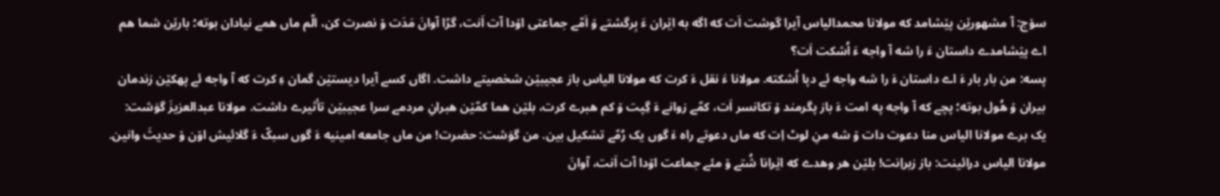سۆج: آ مشهورێن پێشامد که مولانا محمدالیاس آیرا گوشت اَت که اگه به اێران ءَ بِرگشتے ۆ اَمّے جماعتی اۆدا آت اَنت، گڑا آوانَ مَدَت ۆ نصرت کن، الّم ماں همے نیادان بوته؛ بارێن شما هم اے پێشامدے داستان ءَ را شه آ واجه ءَ اُشکت اَت؟
پسه: من بار بار ءَ اے داستان ءَ را شه واجه ئے دپا اُشکته. مولانا ءَ نقل ءَ کرت که مولانا الیاس باز عجیبێن شخصیتے داشت. اگاں کسے آیرا دیستێن گمان ءِ کرت که آ واجه ئے پهکێن زندمان بیران ۆ هُول بوته؛ پچے که آ واجه په امت ءَ باز پگرمند ۆ تکانسر اَت، کمّے زوانے ءَ گِپت ۆ کم هبرے کرت، بلێن هما کمّێن هبرانِ مردمے سرا عجیبێن تأثیرے داشت. مولانا عبدالعزیزَ گوَشت: یک برے مولانا الیاس منا دعوت دات ۆ شه منِ لوٹ اِت که ماں دعوتے راه ءَ گوں یک رُمّے تشکیل بین. من گوَشت: حضرت! من ماں جامعه امینیه ءَ گوں سبکّ ءَ گلائیش اۆن ۆ حدیثَ وانین. مولانا الیاس درائینت: باز زبراِنت! بلێن هر وهدے که اێرانا شُتے ۆ مئے جماعت اۆدا آت اَنت، آوانَ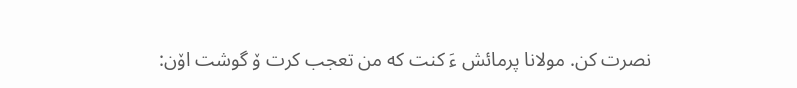نصرت کن. مولانا پرمائش ءَ کنت که من تعجب کرت ۆ گوشت اۆن: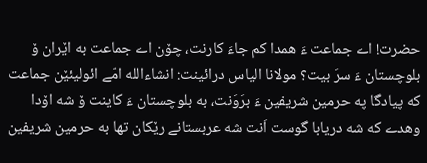حضرت! اے جماعت ءَ همدا کم جاءَ کارنت، چۆن اے جماعت به اێران ۆ بلوچستان ءَ سرَ بیت؟ مولانا الیاس درائینت: انشاءالله امّے ائولیئێن جماعت که پیادگا په حرمین شریفین ءَ برَوَنت، به بلوچستان ءَ کاینت ۆ شه اۆدا وهدے که شه دریابا گوست اَنت شه عربستانے رێکان تها به حرمین شریفین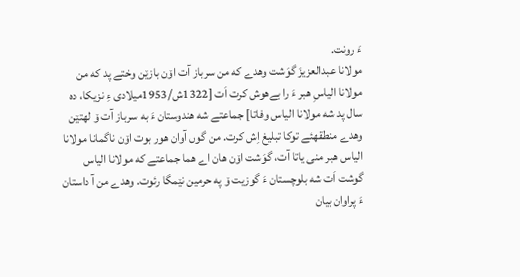ءَ رونت.
مولانا عبدالعزیزَ گوَشت وهدے که من سرباز آت اۆن بازێن وختے پد که من مولانا الیاسِ هبر ءَ را بےهوش کرت اَت [1322ش/1953میلادی ءِ نزیکا، ده سال پد شه مولانا الیاس وفاتا] جماعتے شه هندوستان ءَ به سرباز آت ۆ لهتێن وهدے منطقهئے توکا تبلیغ اِش کرت. من گوں آوان هور بوت اۆن ناگمانا مولانا الیاس هبر منی یاتا آت، گوَشت اۆن هان اے هما جماعتے که مولانا الیاس گوشت اَت شه بلوچستان ءَ گوزیت ۆ په حرمین نێمگا رئوت. وهدے من آ داستان ءَ پراوان بیان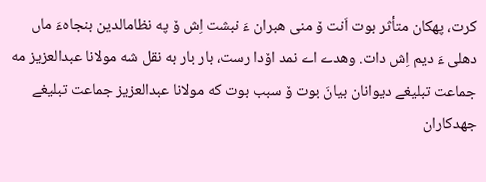کرت، پهکان متأثر بوت اَنت ۆ منی هبران ءَ نبشت اِش ۆ په نظامالدین بنجاهءَ ماں دهلی ءَ دیم اِش دات. وهدے اے نمد اۆدا رست، بار بار به نقل شه مولانا عبدالعزیز مه جماعت تبلیغے دیوانان بیانَ بوت ۆ سبب بوت که مولانا عبدالعزیز جماعت تبلیغے جهدکاران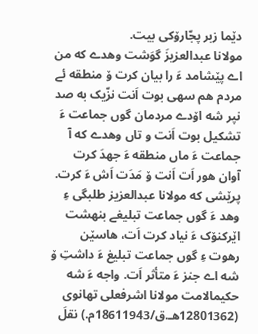دێما زبر پجّارۆکی بیت.
مولانا عبدالعزیزَ گوَشت وهدے که من اے پێشامد ءَ را بیان کرت ۆ منطقه ئے مردم هم سهی بوت اَنت نزّیک به صد نپر شه اۆدے مردمان گوں جماعت ءَ تشکیل بوت اَنت و تاں وهدے که آ جماعت ءَ ماں منطقه ءَ جهدَ کرت آوان هور اَت اَنت ۆ مَدَت اَش ءَ کرت.
پرێشی که مولانا عبدالعزیز طلبگی ءِ وهد ءَ گوں جماعت تبلیغے بنهشت اێرکنۆک ءَ نیاد کرت اَت، هاسێن رهوت ءِ گوں جماعت تبلیغ ءَ داشتِ ۆ شه اے جنز ءَ متأثر اَت. واجه ءَ شه حکیمالامت مولانا اشرفعلی تهانوی (12801362هـ.ق/18611943م.) نقلَ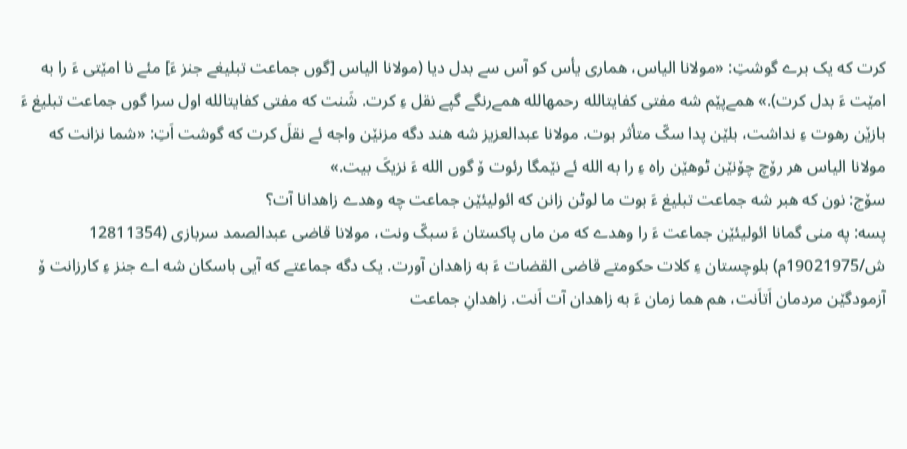کرت که یک برے گوشتِ: «مولانا الیاس، هماری یأس کو آس سے بدل دیا (مولانا الیاس [گوں جماعت تبلیغے جنز ءَ] مئے نا امێتی ءَ را به امێت ءَ بدل کرت).» همےپێم شه مفتی کفایتالله رحمهالله همےرنگے گپے نقل ءِ کرت. شَنت که مفتی کفایتالله اول سرا گوں جماعت تبلیغ ءَ بازێن رهوت ءِ نداشت، بلێن پدا سکّ متأثر بوت. مولانا عبدالعزیز شه هند دگه مزنێن واجه ئے نقلَ کرت که گوشت اَتِ: «شما نزانت که مولانا الیاس هر رۆچ چۆنێن ٹوهێن راه ءِ را به الله ئے نێمگا رئوت ۆ گوں الله ءَ نزیکَ بیت.»
سۆج: نون که هبر شه جماعت تبلیغ ءَ بوت ما لوٹن زانن که ائولیئێن جماعت چه وهدے زاهدانا آت؟
پسه: په منی گمانا ائولیئێن جماعت ءَ را وهدے که من ماں پاکستان ءَ سبکّ ونت، مولانا قاضی عبدالصمد سربازی (12811354 ش/19021975م) بلوچستان ءِ کلات حکومتے قاضی القضات ءَ به زاهدان آورت. یک دگه جماعتے که آیی باسکان شه اے جنز ءِ کارزانت ۆ آزمودگێن مردمان اَتاَنت، هم هما زمان ءَ به زاهدان آت اَنت. زاهدانِ جماعت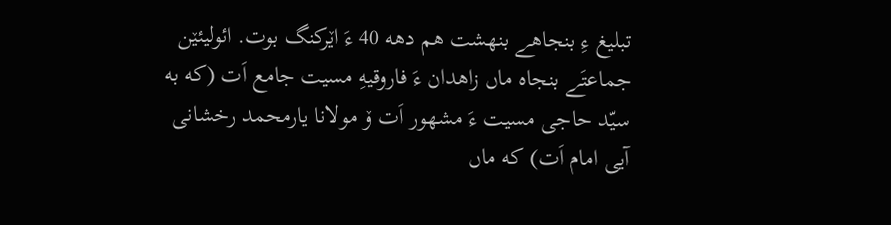تبلیغ ءِ بنجاهے بنهشت هم دهه 40 ءَ اێرکنگ بوت. ائولیئێن جماعتَے بنجاه ماں زاهدان ءَ فاروقیهِ مسیت جامع اَت (که به سیّد حاجی مسیت ءَ مشهور اَت ۆ مولانا یارمحمد رخشانی آیی امام اَت) که ماں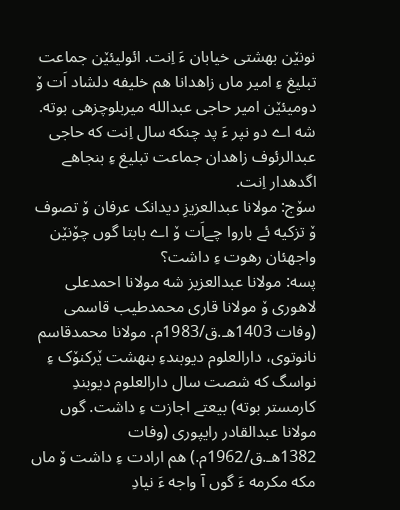نونێن بهشتی خیابان ءَ اِنت. ائولیئێن جماعت تبلیغ ءِ امیر ماں زاهدانا هم خلیفه دلشاد اَت ۆ دومیئێن امیر حاجی عبدالله میربلوچزهی بوته. شه اے دو نپر ءَ پد چنکه سال اِنت که حاجی عبدالرئوف زاهدان جماعت تبلیغ ءِ بنجاهے اگدهدار اِنت.
سۆج: مولانا عبدالعزیزِ دیدانک عرفان ۆ تصوف ۆ تزکیه ئے باروا چےاَت ۆ اے بابتا گوں چۆنێن واجهئان رهوت ءِ داشت؟
پسه: مولانا عبدالعزیز شه مولانا احمدعلی لاهوری ۆ مولانا قاری محمدطیب قاسمی (وفات 1403هـ.ق/1983م. مولانا محمدقاسم نانوتوی، دارالعلوم دیوبندءِ بنهشت ێرکنۆک ءِ نواسگ که شصت سال دارالعلوم دیوبندِ کارمستر بوته) بیعتے اجازت ءِ داشت. گوں مولانا عبدالقادر رایپوری (وفات 1382هـ.ق/1962م.) هم ارادت ءِ داشت ۆ ماں مکه مکرمه ءَ گوں آ واجه ءَ نیادِ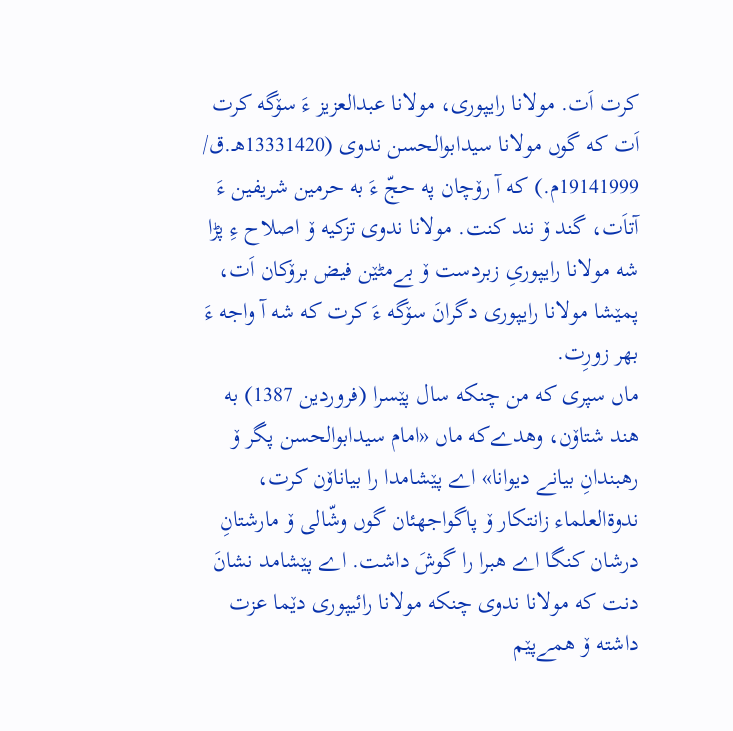کرت اَت. مولانا رایپوری، مولانا عبدالعزیز ءَ سۆگه کرت اَت که گوں مولانا سیدابوالحسن ندوی (13331420هـ.ق/ 19141999م.) که آ رۆچان په حجّ ءَ به حرمین شریفین ءَ آتاَت، گند ۆ نند کنت. مولانا ندوی تزکیه ۆ اصلاح ءِ پڑا شه مولانا رایپوریِ زبردست ۆ بےمٹێن فیض برۆکان اَت، پمێشا مولانا رایپوری دگرانَ سۆگه ءَ کرت که شه آ واجه ءَ بهر زورِت.
ماں سپری که من چنکه سال پێسرا (فروردین 1387) به هند شتاۆن، وهدےکه ماں «امام سیدابوالحسن پگر ۆ رهبندانِ بیانے دیوانا» اے پێشامدا را بیاناۆن کرت، ندوةالعلماء زانتکار ۆ پاگواجهئان گوں وشّالی ۆ مارشتانِ درشان کنگا اے هبرا را گوشَ داشت. اے پێشامد نشانَ دنت که مولانا ندوی چنکه مولانا رائیپوری دێما عزت داشته ۆ همےپێم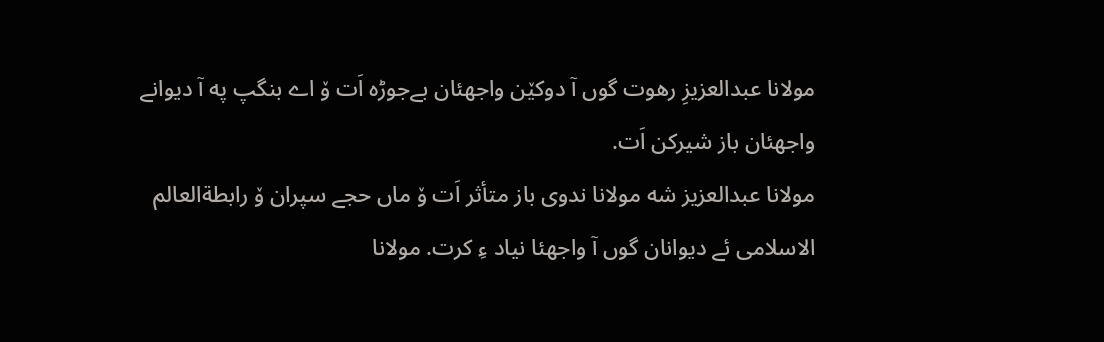مولانا عبدالعزیزِ رهوت گوں آ دوکێن واجهئان بےجوڑه اَت ۆ اے بنگپ په آ دیوانے واجهئان باز شیرکن اَت.
مولانا عبدالعزیز شه مولانا ندوی باز متأثر اَت ۆ ماں حجے سپران ۆ رابطةالعالم الاسلامی ئے دیوانان گوں آ واجهئا نیاد ءِ کرت. مولانا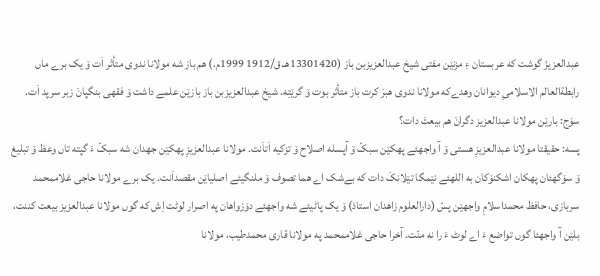عبدالعزیزَ گوشت که عربستان ءِ مزنێن مفتی شیخ عبدالعزیزبن باز (13301420هـ.ق/1912 1999م.) هم باز شه مولانا ندوی متأثر اَت ۆ یک برے ماں رابطةالعالم الاسلامیِ دیوانان وهدےکه مولانا ندوی هبرَ کرت باز متأثر بوت ۆ گرێتِه. شیخ عبدالعزیزبن باز بازێن علمے داشت ۆ فقهی بنگپانَ زبر سرپد اَت.
سۆج: بارێن مولانا عبدالعزیز دگرانَ هم بیعتَ دات؟
پسه: حقیقتا مولانا عبدالعزیزِ هستی ۆ آ واجهئے پهکێن سبکّ ۆ آپسله اصلاح ۆ تزکیه اَتاَنت. مولانا عبدالعزیزِ پهکێن جهدان شه سبکّ ءَ گپته تاں وعظ ۆ تبلیغ ۆ سۆگهئان پهکان اشکنۆکان به اللهئے نێمگا تێلانکَ دات که بےشک اے هما تصوف ۆ ملنگیئے اصلیاێن مقصداَنت. یک برے مولانا حاجی غلاممحمد سربازی، حافظ محمداسلامِ واجهێن پسّ (دارالعلوم زاهدان استاذ) ۆ یک پاٹیئے شه واجهئے دۆزواهان په اصرار لوٹت اِش که گوں مولانا عبدالعزیز بیعت کننت، بلێن آ واجهئا گوں تواضع ءَ اے لوٹ ءَ را نه منّت. آخرا حاجی غلاممحمد په مولانا قاری محمدطیب، مولانا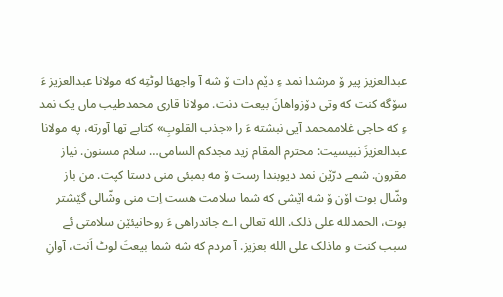عبدالعزیز پیر ۆ مرشدا نمد ءِ دێم دات ۆ شه آ واجهئا لوٹتِه که مولانا عبدالعزیز ءَ سۆگه کنت که وتی دۆزواهانَ بیعت دنت. مولانا قاری محمدطیب ماں یک نمد ءِ که حاجی غلاممحمد آیی نبشته ءَ را «جذب القلوبِ» کتابے تها آورته، په مولانا عبدالعزیزَ نبیسیت: محترم المقام زید مجدکم السامی… سلام مسنون. نیاز مقرون. شمے درّێن نمد دیوبندا رست ۆ مه بمبئی منی دستا کپت. من باز وشّال بوت اۆن ۆ شه اێشی که شما سلامت هست اِت منی وشّالی گێشتر بوت، الحمدلله علی ذلک. الله تعالی اے جاندراهی ءَ روحانیئێن سلامتی ئے سبب کنت و ماذلک علی الله بعزیز. آ مردم که شه شما بیعتَ لوٹ اَنت، آوانِ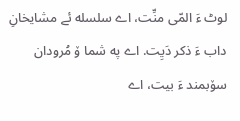لوٹ ءَ المّی منِّت، اے سلسله ئے مشایخانِ داب ءَ ذکر دَیِت. اے په شما ۆ مُرودان سۆبمند ءَ بیت، اے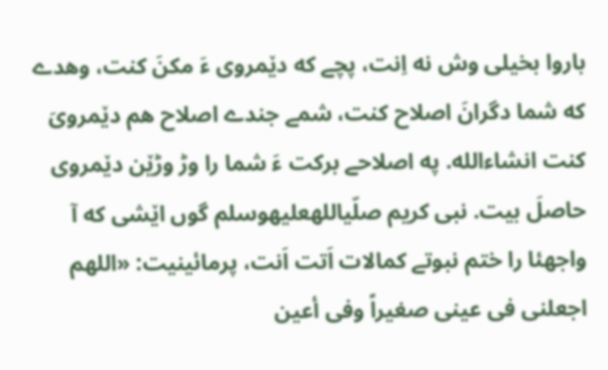باروا بخیلی وش نه اِنت، پچے که دێمروی ءَ مکنَ کنت، وهدے که شما دگرانَ اصلاح کنت، شمے جندے اصلاح هم دێمرویَ کنت انشاءالله. په اصلاحے برکت ءَ شما را وڑ وڑێن دێمروی حاصلَ بیت. نبی کریم صلّیاللهعلیهوسلم گوں اێشی که آ واجهئا را ختم نبوتے کمالات اَتت اَنت، پرمائینیت: «اللهم اجعلنی فی عینی صغیراً وفی أعین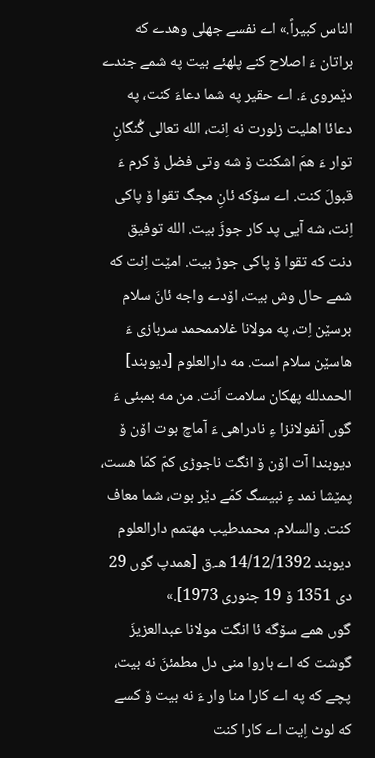الناس کبیراً.» اے نفسے جهلی وهدے که براتان ءَ اصلاح کنے پلهئے بیت په شمے جندے دێمروی ءَ. اے حقیر په شما دعاءَ کنت، په دعائا اهلیت زلورت نه اِنت، الله تعالی گُنگانِ توار ءَ همَ اشکنت ۆ شه وتی فضل ۆ کرم ءَ قبولَ کنت. اے سۆکه ئانِ مجگ تقوا ۆ پاکی اِنت، شه آیی پد کار جوڑَ بیت. الله توفیق دنت که تقوا ۆ پاکی جوڑ بیت. امێت اِنت که شمے حال وش بیت، اۆدے واجه ئانَ سلام برسێن اِت، په مولانا غلاممحمد سربازی ءَ هاسێن سلام است. مه دارالعلوم [دیوبند] الحمدلله پهکان سلامت اَنت. من مه بمبئی ءَ گوں آنفولانزا ءِ نادراهی ءَ آماچ بوت اۆن ۆ دیوبندا آت اۆن ۆ انگت ناجوڑی کمّ کمّا هست، پمێشا نمد ءِ نبیسگ کمّے دێر بوت، شما معاف کنت. والسلام. محمدطیب مهتمم دارالعلوم دیوبند 14/12/1392 هـ.ق [همدپ گوں 29 دی 1351 ۆ 19 جنوری 1973].»
گوں همے سۆگه ئا انگت مولانا عبدالعزیزَ گوشت که اے باروا منی دل مطمئنَ نه بیت، پچے که په اے کارا منا وار ءَ نه بیت ۆ کسے که لوٹ اِیت اے کارا کنت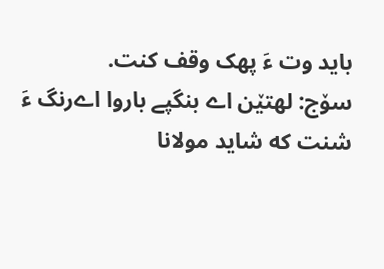باید وت ءَ پهک وقف کنت.
سۆج: لهتێن اے بنگپے باروا اےرنگ ءَ شنت که شاید مولانا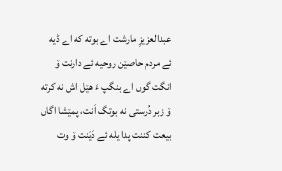عبدالعزیزِ مارشت اے بوته که اے ڈیه ئے مردم حاصێن روحیه ئے دارنت ۆ انگت گوں اے بنگپ ءَ هێل اش نه کرته ۆ زبر دُرستی نه بوتگ اَنت، پمێشا اگاں بیعت کننت پدا یله ئے دَیَنت ۆ وت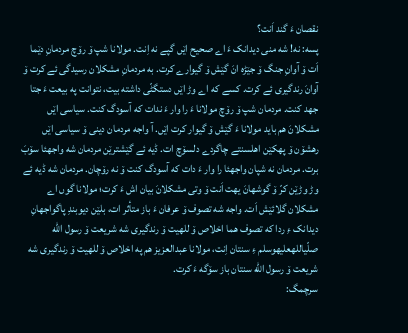نقصان ءَ گند اَنت؟
پسه: نه! شه منی دیدانک ءَ اے صحیح اێں گپے نه اِنت. مولانا شپ ۆ رۆچ مردمانِ دێما اَت ۆ آوانِ جنگ ۆ جێڑه انَ گێش ۆ گیوارے کرت. به مردمانِ مشکلان رسیدگی ئے کرت ۆ آوانَ رندگیری ئے کرت. کسے که اے وڑ اێں دستگٹّی داشته بیت، نتوانت په بیعت ءَ جتا جهد کنت. مردمان شپ ۆ رۆچ مولانا ءَ را وار ءَ ندات که آسودگ کنت. سیاسی اێں مشکلانَ هم باید مولانا ءَ گێش ۆ گیوار کرت اێں. آ واجه مردمان دینی ۆ سیاسی اێں رهشۆن ۆ پهکێن اهلسنتے چاگردے دلسۆچ ات. ڈیه ئے گێشترێن مردمان شه واجهئا سۆبَ برت. مردمان نه شپان واجهئا را وار ءَ دات که آسودگ کنت ۆ نه رۆچان. مردمان شه ڈیه ئے وڑ وڑێن کرّ ۆ گوشهانَ یهت اَنت ۆ وتی مشکلانَ بیان اش ءَ کرت؛ مولانا گوں اے مشکلان گلائێش اَت. واجه شه تصوف ۆ عرفان ءَ باز متأثر ات، بلێن دیوبندِ پاگواجهانِ دیدانک ءِ ردا که تصوف هما اخلاص ۆ للهیت ۆ رندگیری شه شریعت ۆ رسول الله صلّیاللهعلیهوسلم ءِ سنتان اِنت، مولانا عبدالعزیز هم په اخلاص ۆ للهیت ۆ رندگیری شه شریعت ۆ رسول الله سنتان باز سۆگه ءَ کرت.
سرچمگ: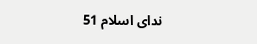ندای اسلام 51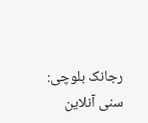رجانک بلوچی: سنی آنلاین